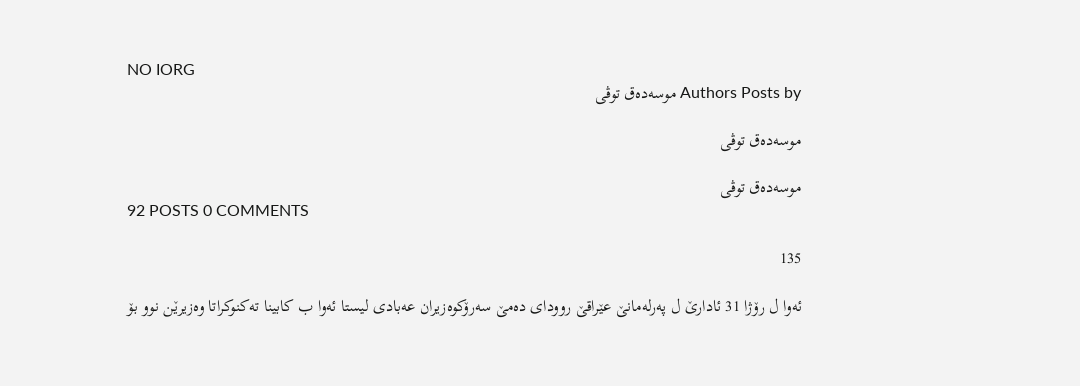NO IORG
Authors Posts by موسه‌ده‌ق توڤی

موسه‌ده‌ق توڤی

موسه‌ده‌ق توڤی
92 POSTS 0 COMMENTS

135

ئه‌وا ل رۆژا 31 ئادارێ ل په‌رله‌مانێ عێراقێ روودای ده‌مێ سه‌رۆكوه‌زیران عه‌بادی لیستا ئه‌وا ب كابینا ته‌كنوكراتا وه‌زیرێن نوو بۆ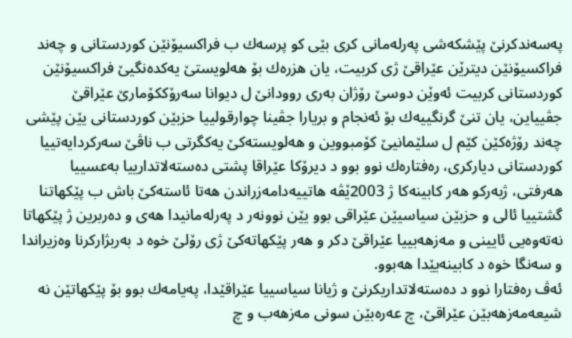په‌سه‌ندكرنێ پێشكه‌شی په‌رله‌مانی كری بێی كو پرسه‌ك ب فراكسیۆنێن كوردستانی و چه‌ند فراكسیۆنێن دیترێن عێراقێ ژی كربیت، یان هزره‌ك بۆ هه‌لویستێ یه‌كده‌نگیێ فراكسیۆنێن كوردستانی كربیت ئه‌وێن دوسێ رۆژان به‌ری روودانێ ل دیوانا سه‌رۆككۆمارێ عێراقێ جڤییاین، یان تنێ گرنگییه‌ك بۆ ئه‌نجام و بریارا جڤینا چوارقولییا حزبێن كوردستانی یێن پێشی چه‌ند رۆژه‌كێن كێم ل سلێمانیێ كۆمبووین و هه‌لویسته‌كێ یه‌كگرتی ب ناڤێ سه‌ركردایه‌تییا كوردستانی دیاركری، ره‌فتاره‌ك نوو بوو د دیرۆكا عێراقا پشتی ده‌سته‌لاتدارییا به‌عسییا هه‌رفتی، ژبه‌ركو هه‌ر كابینه‌كا ژ 2003ێڤه‌ هاتییه‌دامه‌زراندن هه‌تا ئاسته‌كێ باش ب پێكهاتنا گشتییا ئالی و حزبێن سیاسیێن عێراقی بوو یێن نوونه‌ر د په‌رله‌مانیدا هه‌ی و ده‌ربرین ژ پێكهاتا نه‌ته‌وه‌یی ئایینی و مه‌زهه‌بییا عێراقێ دكر و هه‌ر پێكهاته‌كێ ژی رۆلێ خوه‌ د به‌ربژاركرنا وه‌زیراندا و سه‌نگا خوه‌ د كابینه‌یێدا هه‌بوو.
ئه‌ڤ ره‌فتارا نوو د ده‌سته‌لاتداریكرنێ و ژیانا سیاسییا عێراقێدا، په‌یامه‌ك بوو بۆ پێكهاتێن نه‌ شیعه‌مه‌زهه‌بێن عێراقێ، چ عه‌ره‌بێن سونی مه‌زهه‌ب و چ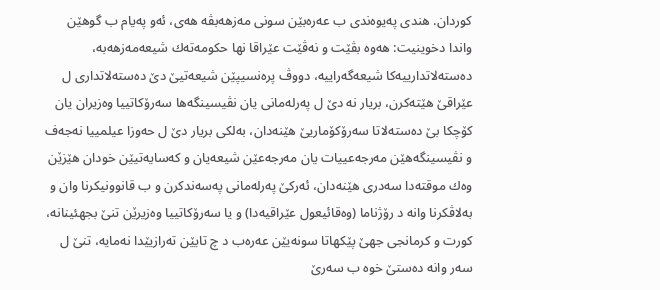كوردان. هندی په‌یوه‌ندی ب عه‌ره‌بێن سونی مه‌زهه‌بڤه‌ هه‌ی، ئه‌و په‌یام ب گوهێن واندا دخوینیت: هه‌وه‌ بڤێت و نه‌ڤێت عێراقا نها حكومه‌ته‌ك شیعه‌مه‌زهه‌به‌، ده‌سته‌لاتدارییه‌كا شیعه‌گه‌راییه‌، دووڤ پره‌نسیپێن شیعه‌تیێ دێ ده‌سته‌لاتداری ل عێراقێ هێته‌كرن، بریار نه‌ دێ ل په‌رله‌مانی یان نڤیسینگه‌ها سه‌رۆكاتییا وه‌زیران یان كۆچكا بێ ده‌سته‌لاتا سه‌رۆكۆماریێ هێنه‌دان، به‌لكی بریار دێ ل حه‌وزا عیلمییا نه‌جه‌ف و نڤیسینگه‌هێن مه‌رجه‌عییات یان مه‌رجه‌عێن شیعه‌یان و كه‌سایه‌تیێن خودان هێزێن وه‌ك موقته‌دا سه‌دری هێنه‌دان، ئه‌ركێ په‌رله‌مانی په‌سه‌ندكرن و ب قانوونیكرنا وان و به‌لاڤكرنا وانه‌ د رۆژناما (وه‌قائیعول عێراقیه‌دا) و یا سه‌رۆكاتییا وه‌زیرێن تنێ بجهئینانه‌، كورت و كرمانجی جهێ پێكهاتا سونه‌یێن عه‌ره‌ب د چ تایێن ته‌رازیێدا نه‌مایه‌، تنێ ل سه‌ر وانه‌ ده‌ستێ خوه‌ ب سه‌رێ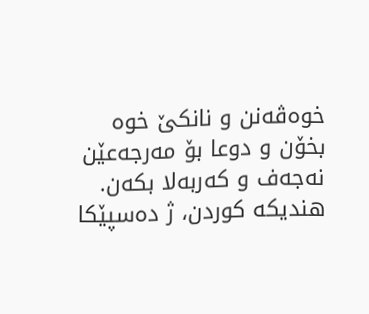خوه‌ڤه‌نن و نانكێ خوه‌ بخۆن و دوعا بۆ مه‌رجه‌عێن نه‌جه‌ف و كه‌ربه‌لا بكه‌ن.
هندیكه‌ كوردن، ژ ده‌سپێكا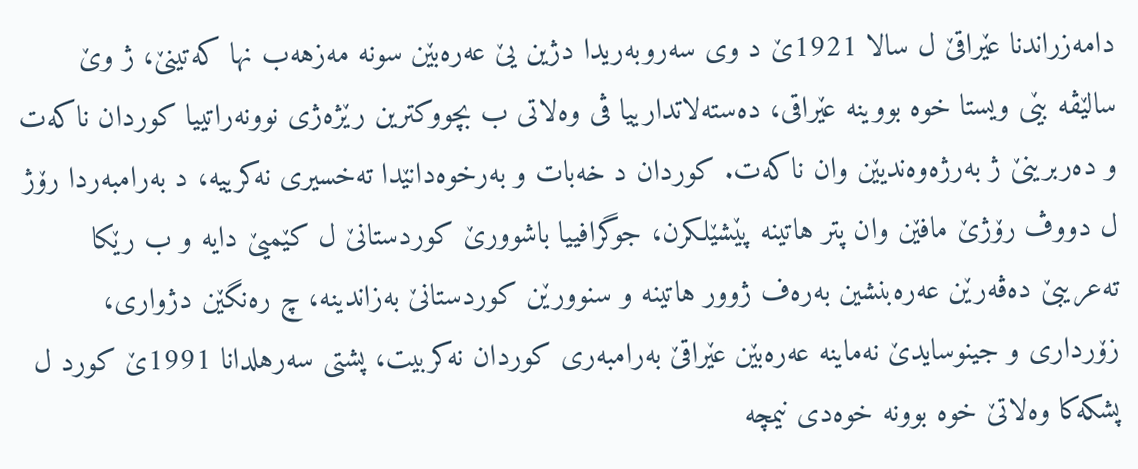دامه‌زراندنا عێراقێ ل سالا 1921ێ د وی سه‌روبه‌ریدا دژین یێ عه‌ره‌بێن سونه‌ مه‌زهه‌ب نها كه‌تینێ، ژ وێ سالێڤه‌ بێی ویستا خوه‌ بووینه‌ عێراقی، ده‌سته‌لاتدارییا ڤی وه‌لاتی ب بچووكترین رێژه‌ژی نوونه‌راتییا كوردان ناكه‌ت و ده‌ربرینێ ژ به‌رژه‌وه‌ندیێن وان ناكه‌ت. كوردان د خه‌بات و به‌رخوه‌دانێدا ته‌خسیری نه‌كرییه‌، د به‌رامبه‌ردا رۆژ ل دووڤ رۆژێ مافێن وان پتر هاتینه‌ پێشێلكرن، جوگرافییا باشوورێ كوردستانێ ل كێمیێ دایه‌ و ب رێكا ته‌عریبێ ده‌ڤه‌رێن عه‌ره‌بنشین به‌ره‌ف ژوور هاتینه‌ و سنوورێن كوردستانێ به‌زاندینه‌، چ ره‌نگێن دژواری، زۆرداری و جینوسایدێ نه‌ماینه‌ عه‌ره‌بێن عێراقێ به‌رامبه‌ری كوردان نه‌كربیت، پشتی سه‌رهلدانا 1991ێ كورد ل پشكه‌كا وه‌لاتێ خوه‌ بوونه‌ خوه‌دی نیمچه‌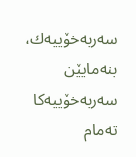سه‌ربه‌خۆییه‌ك، بنه‌مایێن سه‌ربه‌خۆییه‌كا ته‌مام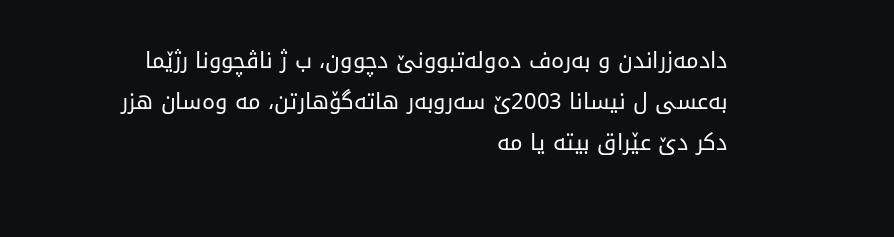دادمه‌زراندن و به‌ره‌ف ده‌وله‌تبوونێ دچوون، ب ژ ناڤچوونا رژێما به‌عسی ل نیسانا 2003ێ سه‌روبه‌ر هاته‌گۆهارتن، مه‌ وه‌سان هزر دكر دێ عێراق بیته‌ یا مه‌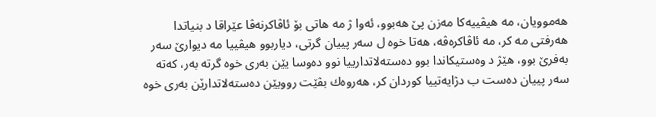هه‌موویان، مه‌ هیڤییه‌كا مه‌زن پێ هه‌بوو، ئه‌وا ژ مه‌ هاتی بۆ ئاڤاكرنه‌ڤا عێراقا د بنیاتدا هه‌رفتی مه‌ كر، مه‌ ئاڤاكره‌ڤه‌، هه‌تا خوه‌ ل سه‌ر پییان گرتی، دیاربوو هیڤییا مه‌ دیوارێ سه‌ر به‌فرێ بوو، هێژ د وه‌ستیكاندا بوو ده‌سته‌لاتدارییا نوو ده‌وسا یێن به‌ری خوه‌ گرته‌ به‌ر، كه‌ته‌ سه‌ر پییان ده‌ست ب دژایه‌تییا كوردان كر، هه‌روه‌ك بڤێت روویێن ده‌سته‌لاتدارێن به‌ری خوه‌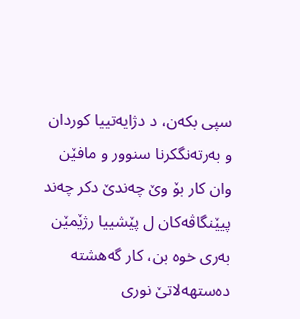سپی بكه‌ن، د دژایه‌تییا كوردان و به‌رته‌نگكرنا سنوور و مافێن وان كار بۆ وێ چه‌ندێ دكر چه‌ند پیێنگاڤه‌كان ل پێشییا رژێمێن به‌ری خوه‌ بن، كار گه‌هشته‌ ده‌ستهه‌لاتێ نوری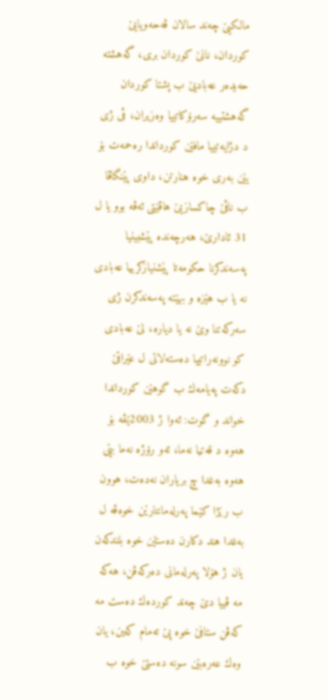مالكیێ چه‌ند سالان ڤه‌حه‌ویایێ كوردان، نانێ كوردان بری، گه‌هشته‌ حه‌یده‌ر عه‌بادیێ ب پشتا كوردان گه‌هشتییه‌ سه‌رۆكاتییا وه‌زیران، ڤی ژی د دژایه‌تییا مافێن كورداندا ره‌حمه‌ت بۆ یێن به‌ری خوه‌ هنارتن، داوی پێنگاڤا ب ناڤێ چاكسازیێ هاڤێتی ئه‌ڤه‌ بوو یا ل 31 ئادارێ، هه‌رچه‌نده‌ پێشبینیا په‌سه‌ندكرنا حكومه‌تا پێشنیازكرییا عه‌بادی نه‌ یا ب هێزه‌ و بهێته‌ په‌سه‌ندكرن ژی سه‌ركه‌تنا وێ نه‌ یا دیاره‌، لێ عه‌بادی كو نوونه‌راتییا ده‌سته‌لاتی ل عێراقێ دكه‌ت په‌یامه‌ك ب گوهێن كورداندا خواند و گوت: ئه‌وا ژ 2003ێڤه‌ بۆ هه‌وه‌ د قه‌تیا نه‌ما، ئه‌و رۆژه‌ نه‌ما بێی هه‌وه‌ به‌غدا چ بریاران نه‌ده‌ت، هوون ب رێژا كێما په‌رله‌مانتارێن خوه‌ڤه‌ ل به‌غدا هند دكارن ده‌ستێن خوه‌ بلندكه‌ن یان ژ هۆلا په‌رله‌مانی ده‌ركه‌ڤن، هه‌كه‌ مه‌ ڤییا دێ چه‌ند كورده‌ك ده‌ست مه‌ كه‌ڤن ستافێ خوه‌ پێ ته‌مام كه‌ین، یان وه‌ك عه‌ره‌بێن سونه‌ ده‌ستێ خوه‌ ب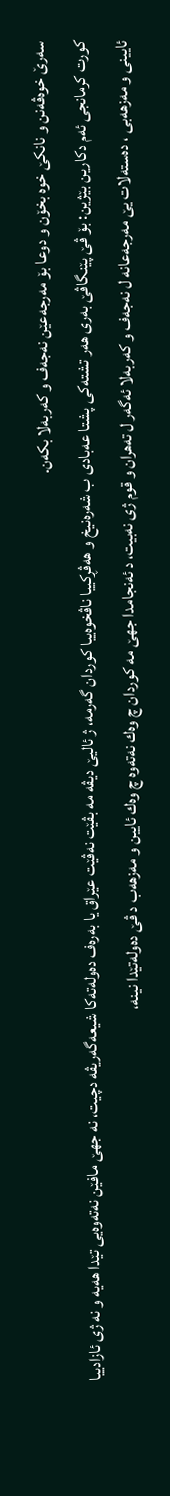سه‌رێ خوه‌ڤه‌نن و نانكێ خوه‌ بخۆن و دوعا بۆ مه‌رجه‌عێن نه‌جه‌ف و كه‌ربه‌لا بكه‌ن.
كورت كرمانجی ئه‌م دكارین بێژین: بۆ ڤێ پێنگاڤێ به‌ری هه‌ر تشته‌كی پشتا عه‌بادی ب شه‌ره‌نیخ و هه‌ڤڕكییا ناڤخوه‌ییا كوردان گه‌رمه‌، ژ ئالیێ دیڤه‌ مه‌ بڤێت نه‌ڤێت عێراق یا به‌ره‌ف ده‌وله‌ته‌كا شیعه‌گه‌ریڤه‌ دچیت، نه‌ جهێ مافێن نه‌ته‌وه‌یی تێدا هه‌یه‌ و نه‌ ژی ئازادییا ئایینی و مه‌زهه‌بی ، ده‌سته‌لات یێ مه‌رجه‌عانه‌ ل نه‌جه‌ف و كه‌ربه‌لا ئه‌گه‌ر ل ته‌هران و قوم ژی نه‌بیت، د ئه‌نجامدا جهێ مه‌ كوردان چ وه‌ك نه‌ته‌وه‌ چ وه‌ك ئایین و مه‌زهه‌ب د ڤێ ده‌وله‌تێدا نینه‌،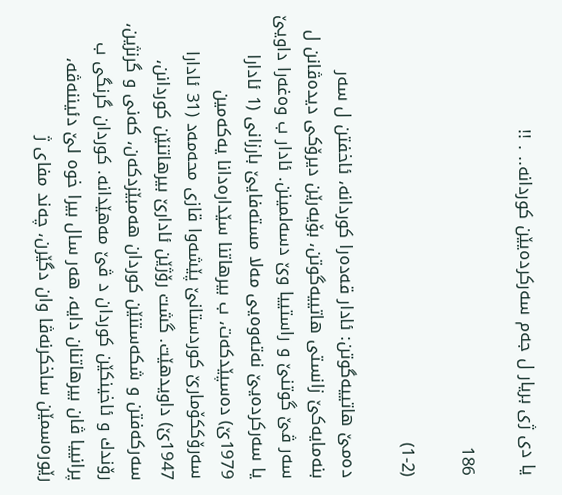یا دی ژی بریار ل جه‌م سه‌ركرده‌یێن كوردانه‌.. . !!

186

(1-2)

ده‌مێ هاتییه‌گوتن: ئادار قه‌ده‌را كوردانه‌، ئاخفتن ل سه‌ر بنه‌مایه‌كێ زانستی هاتییه‌گوتن، بۆیه‌رێن دیرۆكی دیده‌ڤانن ل سه‌ر ڤێ گوتنێ و راستییا وێ دسه‌لمینن. ئادار ب وه‌غه‌را داویێ یا سه‌ركرده‌یێ نه‌ته‌وه‌یی مه‌لا مسته‌فایێ بارزانی (1 ئادارا 1979ێ) ده‌سپێدكه‌ت، ب بیرهاتنا سێداره‌دانا یه‌كه‌مین سه‌رۆككۆمارێ كوردستانێ پێشه‌وا قازی محه‌مه‌د (31 ئادارا 1947ێ) داویدهێت. گشت رۆژێن ئادارێ بیرهاتنێن كوردانن، سه‌ركه‌فتن و شكه‌ستنێن كوردان هه‌مبێزدكه‌ن، كه‌نی و گرنژین، رۆندك و ئاخینكێن كوردان د ڤێ مه‌هێدانه‌. كوردان گرنگی ب پرانییا ڤان بیرهاتنان دایه‌، هه‌ر سال بیرا خوه‌ لێ دئیننه‌ڤه‌، رێوره‌سمێن ساخكرنه‌ڤا وان دگێرن، چه‌ند مفای ژ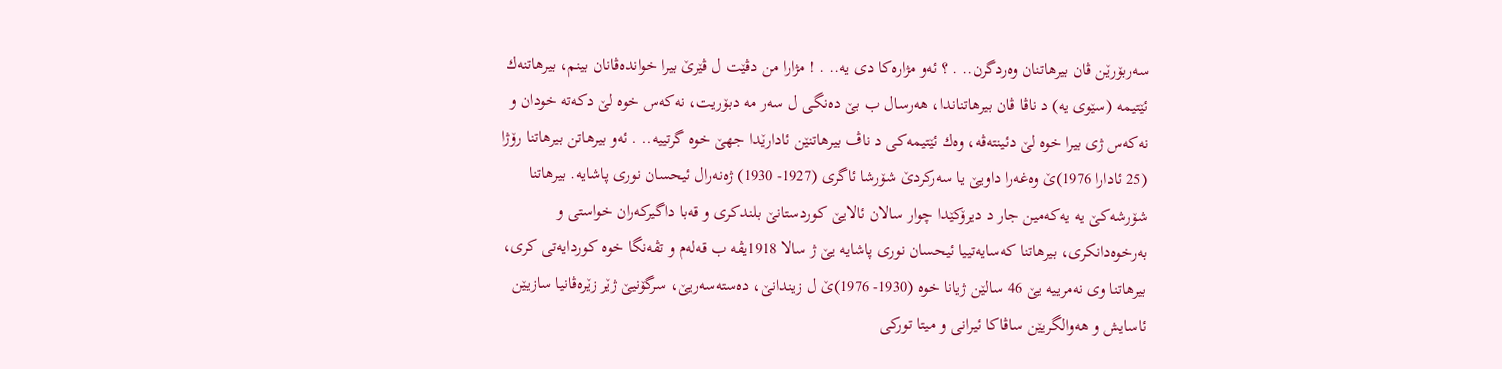سه‌ربۆرێن ڤان بیرهاتنان وه‌ردگرن.. . ؟ ئه‌و مژاره‌كا دی یه‌.. . ! مژارا من دڤێت ل ڤێرێ بیرا خوانده‌ڤانان بینم، بیرهاتنه‌ك ئێتیمه‌ (سێوی یه‌) د ناڤا ڤان بیرهاتناندا، هه‌رسال ب بێ ده‌نگی ل سه‌ر مه‌ دبۆریت، نه‌كه‌س خوه‌ لێ دكه‌ته‌ خودان و نه‌كه‌س ژی بیرا خوه‌ لێ دئینته‌ڤه‌، وه‌ك ئێتیمه‌كی د ناڤ بیرهاتنێن ئادارێدا جهێ خوه‌ گرتییه‌.. . ئه‌و بیرهاتن بیرهاتنا رۆژا (25 ئادارا 1976)ێ وه‌غه‌را داویێ یا سه‌ركردێ شۆرشا ئاگری (1927- 1930) ژه‌نه‌رال ئیحسان نوری پاشایه‌. بیرهاتنا شۆرشه‌كێ یه‌ یه‌كه‌مین جار د دیرۆكێدا چوار سالان ئالایێ كوردستانێ بلندكری و قه‌با داگیركه‌ران خواستی و به‌رخوه‌دانكری، بیرهاتنا كه‌سایه‌تییا ئیحسان نوری پاشایه‌ یێ ژ سالا 1918یڤه‌ ب قه‌له‌م و تڤه‌نگا خوه‌ كوردایه‌تی كری، بیرهاتنا وی نه‌مرییه‌ یێ 46 سالێن ژیانا خوه‌ (1930- 1976)ێ ل زیندانێ، ده‌سته‌سه‌ریێ، سرگۆنیێ ژێر زێره‌ڤانیا سازیێن ئاسایش و هه‌والگریێن ساڤاكا ئیرانی و میتا توركی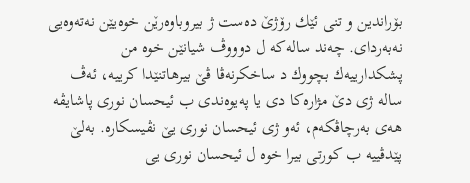بۆراندین و تنی ئێك رۆژێ ده‌ست ژ بیروباوه‌رێن خوه‌یێن نه‌ته‌وه‌یی نه‌به‌ردای. چه‌ند ساله‌كه‌ ل دوووڤ شیانێن خوه‌ من پشكدارییه‌ك بچووك د ساخكرنه‌ڤا ڤێ بیرهاتنێدا كرییه‌، ئه‌ڤ ساله‌ ژی دێ مژاره‌كا دی یا په‌یوه‌ندی ب ئیحسان نوری پاشایڤه‌ هه‌ی به‌رچاڤكه‌م، ئه‌و ژی ئیحسان نوری یێ نڤیسكاره‌. به‌لێ پێدڤییه‌ ب كورتی بیرا خوه‌ ل ئیحسان نوری یی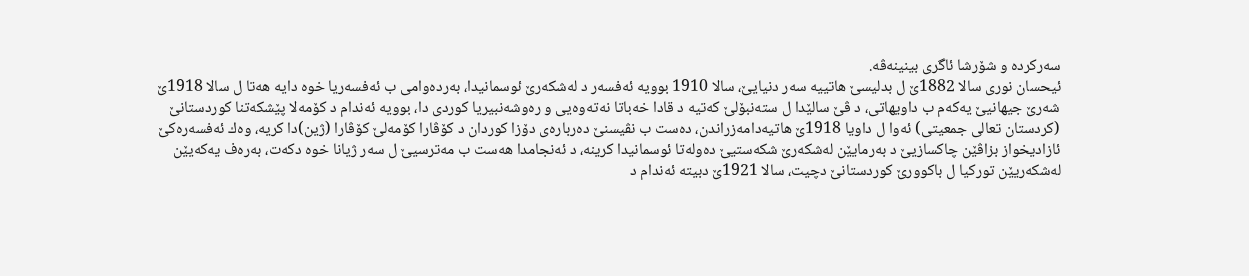سه‌ركرده‌ و شۆرشا ئاگری بینینه‌ڤه‌.
ئیحسان نوری سالا 1882ێ ل بدلیسێ هاتییه‌ سه‌ر دنیایێ، سالا 1910 بوویه‌ ئه‌فسه‌ر د له‌شكه‌رێ ئوسمانیدا، به‌رده‌وامی ب ئه‌فسه‌ریا خوه‌ دایه‌ هه‌تا ل سالا 1918ێ شه‌رێ جیهانیێ یه‌كه‌م ب داویهاتی، د ڤێ سالێدا ل سته‌نبۆلێ كه‌تیه‌ د قادا خه‌باتا نه‌ته‌وه‌یی و ره‌وشه‌نبیریا كوردی دا، بوویه‌ ئه‌ندام د كۆمه‌لا پێشكه‌تنا كوردستانێ (كردستان تعالی جمعیتی) ئه‌وا ل داویا 1918ێ هاتیه‌دامه‌زراندن، ده‌ست ب نڤیسنێ ده‌رباره‌ی دۆزا كوردان د كۆڤارا كۆمه‌لێ كۆڤارا (ژین)دا كریه‌، وه‌ك ئه‌فسه‌ره‌كێ ئازادیخواز بزاڤێن چاكسازیێ د به‌رمایێن له‌شكه‌رێ شكه‌ستیێ ده‌وله‌تا ئوسمانیدا كرینه‌، د ئه‌نجامدا هه‌ست ب مه‌ترسیێ ل سه‌ر ژیانا خوه‌ دكه‌ت، به‌ره‌ف یه‌كه‌یێن له‌شكه‌ریێن توركیا ل باكوورێ كوردستانێ دچیت، سالا 1921ێ دبیته‌ ئه‌ندام د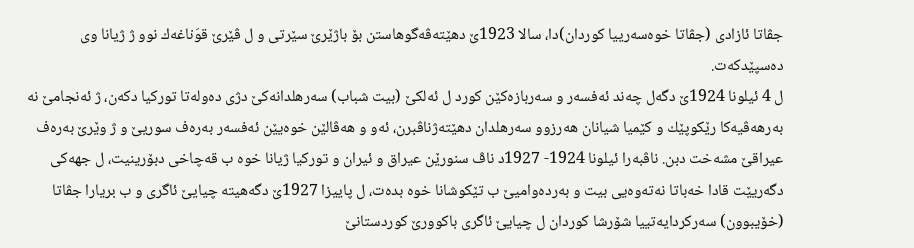جڤاتا ئازادی (جڤاتا خوه‌سه‌رییا كوردان)دا، سالا 1923ێ دهێته‌ڤه‌گوهاستن بۆ باژێرێ سێرتی و ل ڤێرێ قوَناغه‌ك نوو ژ ژیانا وی ده‌سپێدكه‌ت.
ل 4 ئیلونا 1924ێ دگه‌ل چه‌ند ئه‌فسه‌ر و سه‌ربازه‌كێن كورد ل ئه‌لكێ (بیت شباب) سه‌رهلدانه‌كێ دژی ده‌وله‌تا توركیا دكه‌ن، ژ ئه‌نجامێ نه‌ به‌رهه‌ڤیه‌كا رێكوپێك و كێمیا شیانان هه‌رزوو سه‌رهلدان دهێته‌ژناڤبرن، ئه‌و و هه‌ڤالێن خوه‌یێن ئه‌فسه‌ر به‌ره‌ف سوریێ و ژ وێرێ به‌ره‌ف عیراقێ مشه‌خت دبن. ناڤبه‌را ئیلونا 1924- 1927د ناڤ سنورێن عیراق و ئیران و توركیا ژیانا خوه‌ ب قه‌چاخی دبۆرینیت، ل جهه‌كی دگه‌ریێت قادا خه‌باتا نه‌ته‌وه‌یی بیت و به‌رده‌وامیێ ب تێكوشانا خوه‌ بده‌ت، ل پاییزا 1927ێ دگه‌هیته‌ چیایێ ئاگری و ب بریارا جڤاتا (خۆیبوون) سه‌ركردایه‌تییا شۆرشا كوردان ل چیایێ ئاگری باكوورێ كوردستانێ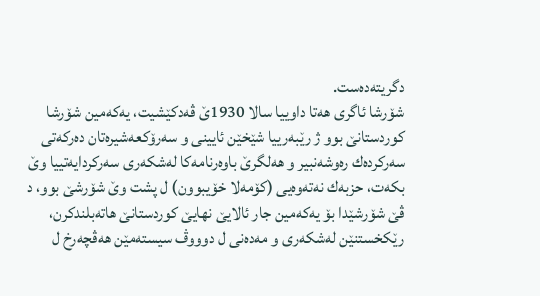دگریته‌ده‌ست.
شۆرشا ئاگری هه‌تا داوییا سالا 1930ێ ڤه‌دكێشیت، یه‌كه‌مین شۆرشا كوردستانێ بوو ژ رێبه‌رییا شێخێن ئایینی و سه‌رۆكعه‌شیره‌تان ده‌ركه‌تی سه‌ركرده‌ك ره‌وشه‌نبیر و هه‌لگرێ باوه‌رنامه‌كا له‌شكه‌ری سه‌ركردایه‌تییا وێ بكه‌ت، حزبه‌ك نه‌ته‌وه‌یی (كۆمه‌لا خۆیبوون) ل پشت وێ شۆرشێ بوو، د ڤێ شۆرشێدا بۆ یه‌كه‌مین جار ئالایێ نهایێ كوردستانێ هاته‌بلندكرن، رێكخستنێن له‌شكه‌ری و مه‌ده‌نی ل دوووڤ سیسته‌مێن هه‌ڤچه‌رخ ل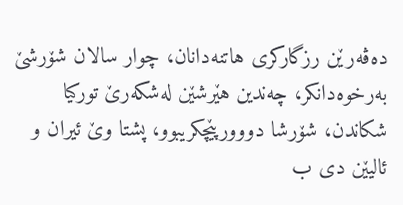ده‌ڤه‌رێن رزگاركری هاتنه‌دانان، چوار سالان شۆرشێ به‌رخوه‌دانكر، چه‌ندین هێرشێن له‌شكه‌رێ توركیا شكاندن، شۆرشا دووورپێچكریبوو، پشتا وێ ئیران و ئالیێن دی ب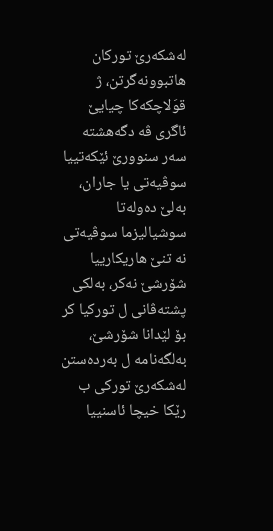له‌شكه‌رێ توركان هاتبوونه‌گرتن، ژ قوَلاچكه‌كا چیایێ ئاگری ڤه‌ دگه‌هشته‌ سه‌ر سنوورێ ئێكه‌تییا سوڤیه‌تی یا جاران، به‌لێ ده‌وله‌تا سوشیالیزما سوڤیه‌تی نه‌ تنێ هاریكارییا شۆرشێ نه‌كر، به‌لكی پشته‌ڤانی ل توركیا كر بۆ لێدانا شۆرشێ، به‌لگه‌نامه‌ ل به‌رده‌ستن له‌شكه‌رێ توركی ب رێكا خیچا ئاسنییا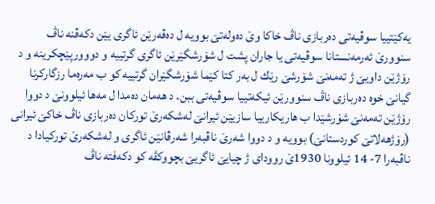یه‌كێتییا سوڤیه‌تی ده‌ربازی ناڤ خاكا وێ ده‌وله‌تێ بوویه‌ ل ده‌ڤه‌رێن ئاگری یێن دكه‌ڤنه‌ ناڤ سنوورێ ئه‌رمه‌نستانا سوڤیه‌تی یا جاران پشت ل شۆرشگێرێن ئاگری گرتییه‌ و دووورپێچكرینه‌ و د رۆژێن داویێ ژ ته‌مه‌نێ شۆرشێ رێك ل به‌ر كتا كێما شۆرشگێران گرتییه‌ كو ب مه‌ره‌ما رزگاركرنا گیانێ خوه‌ ده‌ربازی ناڤ سنوورێن ئیكه‌تییا سوڤیه‌تی ببن. د هه‌مان ده‌مدا ل مه‌ها ئیلوونێ د دووا رۆژێن ته‌مه‌نێ شۆرشێدا ب هاریكارییا سازیێن ئیرانێ له‌شكه‌رێ توركان ده‌ربازی ناڤ خاكێ ئیرانی (رۆژهه‌لاتێ كوردستانێ) بوویه‌ و د دووا شه‌رێ ناڤبه‌را شه‌رڤانێن ئاگری و له‌شكه‌رێ توركیادا د ناڤبه‌را 7- 14 ئیلوونا 1930ێ روودای ژ چیایێ ئاگریێ بچووكڤه‌ كو دكه‌فته‌ ناڤ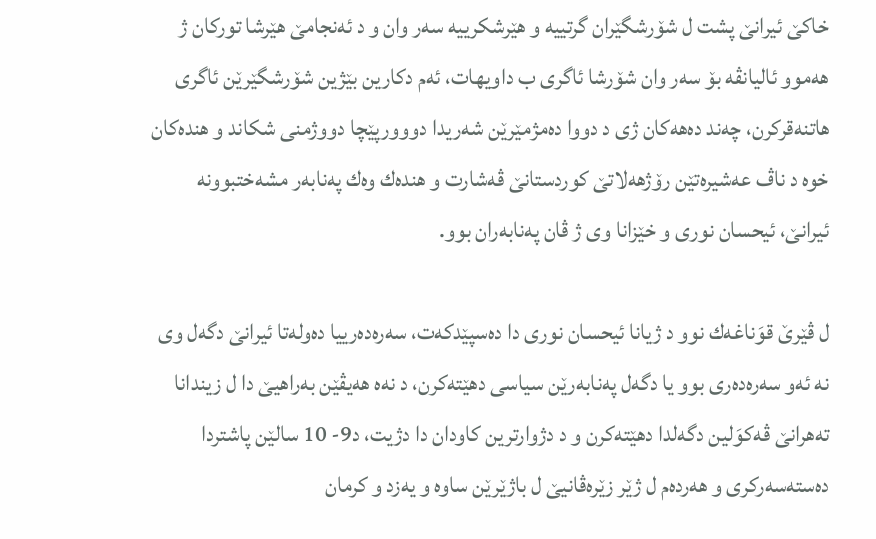خاكێ ئیرانێ پشت ل شۆرشگێران گرتییه‌ و هێرشكرییه‌ سه‌ر وان و د ئه‌نجامێ هێرشا توركان ژ هه‌موو ئالیانڤه‌ بۆ سه‌ر وان شۆرشا ئاگری ب داویهات، ئه‌م دكارین بێژین شۆرشگێرێن ئاگری هاتنه‌قركرن، چه‌ند ده‌هه‌كان ژی د دووا ده‌مژمێرێن شه‌ریدا دووورپێچا دووژمنی شكاند و هنده‌كان خوه‌ د ناڤ عه‌شیره‌تێن رۆژهه‌لاتێ كوردستانێ ڤه‌شارت و هنده‌ك وه‌ك په‌نابه‌ر مشه‌ختبوونه‌ ئیرانێ، ئیحسان نوری و خێزانا وی ژ ڤان په‌نابه‌ران بوو.

ل ڤێرێ قوَناغه‌ك نوو د ژیانا ئیحسان نوری دا ده‌سپێدكه‌ت، سه‌ره‌ده‌رییا ده‌وله‌تا ئیرانێ دگه‌ل وی نه‌ ئه‌و سه‌ره‌ده‌ری بوو یا دگه‌ل په‌نابه‌رێن سیاسی دهێته‌كرن، د نه‌ه هه‌یڤێن به‌راهیێ دا ل زیندانا ته‌هرانێ ڤه‌كوَلین دگه‌لدا دهێته‌كرن و د دژوارترین كاودان دا دژیت، د9- 10 سالێن پاشتردا ده‌سته‌سه‌ركری و هه‌رده‌م ل ژێر زێره‌ڤانیێ ل باژێرێن ساوه‌ و یه‌زد و كرمان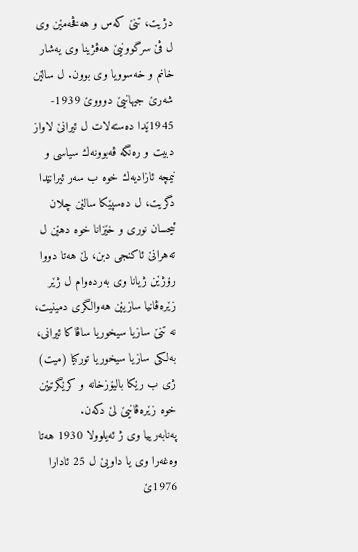دژیت، تنێ كه‌س و هه‌ڤخه‌مێن وی ل ڤێ سرگوونیێ هه‌ڤژینا وی یه‌شار خانم و خه‌سوویا وی بوون. ل سالێن شه‌رێ جیهانیێ دوووێ 1939- 1945ێدا ده‌سته‌لات ل ئیرانێ لاواز دبیت و ره‌نگه‌ ڤه‌بوونه‌ك سیاسی و نیمچه‌ ئازادیه‌ك خوه‌ ب سه‌ر ئیرانێدا دگریت، ل ده‌سپێكا سالێن چلان ئیحسان نوری و خێزانا خوه‌ دهێن ل ته‌هرانێ ئاكنجی دبن، لێ هه‌تا دووا رۆژێن ژیانا وی به‌رده‌وام ل ژێر زێره‌ڤانیا سازیێن هه‌والگری دمینیت، نه‌ تنێ سازیا سیخوریا ساڤاكا ئیرانی، به‌لكی سازیا سیخوریا توركیا (میت) ژی ب رێكا بالیۆزخانه‌ و كرێگرتیێن خوه‌ زێره‌ڤانیێ لێ دكه‌ن.
په‌نابه‌رییا وی ژ ئه‌یلوولا 1930 هه‌تا وه‌غه‌را وی یا داویێ ل 25 ئادارا 1976ێ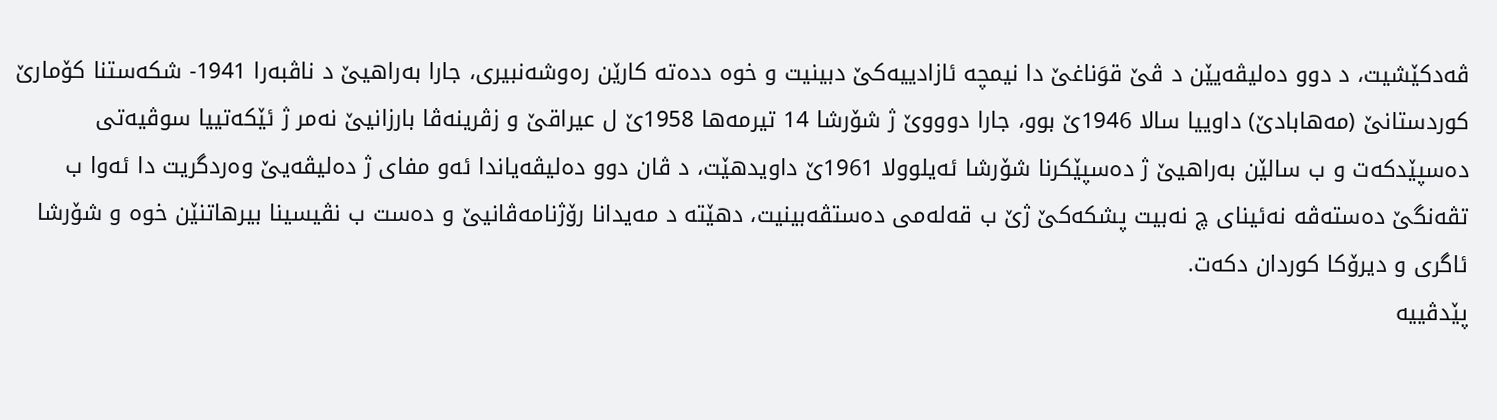ڤه‌دكێشیت، د دوو ده‌لیڤه‌یێن د ڤێ قوَناغێ دا نیمچه‌ ئازادییه‌كێ دبینیت و خوه‌ دده‌ته‌ كارێن ره‌وشه‌نبیری، جارا به‌راهیێ د ناڤبه‌را 1941- شكه‌ستنا كۆمارێ كوردستانێ (مه‌هابادێ) داوییا سالا 1946ێ بوو، جارا دوووێ ژ شۆرشا 14 تیرمه‌ها 1958ێ ل عیراقێ و زڤرینه‌ڤا بارزانیێ نه‌مر ژ ئێكه‌تییا سوڤیه‌تی ده‌سپێدكه‌ت و ب سالێن به‌راهیێ ژ ده‌سپێكرنا شۆرشا ئه‌یلوولا 1961ێ داویدهێت، د ڤان دوو ده‌لیڤه‌یاندا ئه‌و مفای ژ ده‌لیڤه‌یێ وه‌ردگریت دا ئه‌وا ب تڤه‌نگێ ده‌سته‌ڤه‌ نه‌ئینای چ نه‌بیت پشكه‌كێ ژێ ب قه‌له‌می ده‌ستڤه‌بینیت، دهێته‌ د مه‌یدانا رۆژنامه‌ڤانیێ و ده‌ست ب نڤیسینا بیرهاتنێن خوه‌ و شۆرشا ئاگری و دیرۆكا كوردان دكه‌ت.
پێدڤییه‌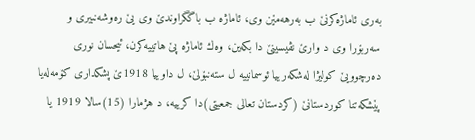به‌ری ئاماژه‌كرنێ ب به‌رهه‌مێن وی، ئاماژه‌ ب باگگراوندێ وی یێ ره‌وشه‌نبیری و سه‌ربۆرا وی د وارێ نڤیسینێ دا بكه‌ین، وه‌ك ئاماژه‌ پێ هاتییه‌كرن، ئیحسان نوری ده‌رچوویێ كولیژا له‌شكه‌رییا ئوسمانییه‌ ل سته‌نبۆلێ، ل داوییا 1918ێ پشكداری كۆمه‌له‌یا پێشكه‌تنا كوردستانێ (كردستان تعالی جمعیتی)دا كرییه‌، د هژمارا (15)سالا 1919 یا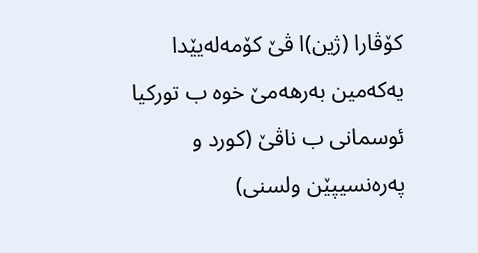كۆڤارا (ژین)ا ڤێ كۆمه‌له‌یێدا یه‌كه‌مین به‌رهه‌مێ خوه‌ ب توركیا ئوسمانی ب ناڤێ (كورد و په‌ره‌نسیپێن ولسنی)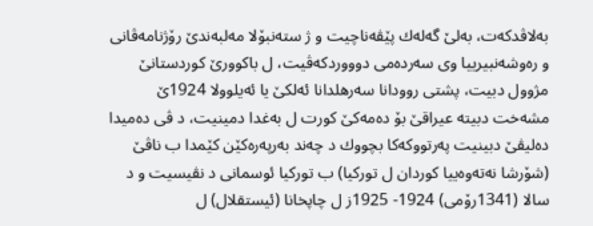به‌لاڤدكه‌ت، به‌لێ گه‌له‌ك پێڤه‌ناچیت و ژ سته‌نبۆلا مه‌لبه‌ندێ رۆژنامه‌ڤانی و ره‌وشه‌نبیرییا وی سه‌رده‌می دوووردكه‌ڤیت، ل باكوورێ كوردستانێ مژوول دبیت، پشتی روودانا سه‌رهلدانا ئه‌لكێ یا ئه‌یلوولا 1924ێ مشه‌خت دبیته‌ عیراقێ بۆ ده‌مه‌كێ كورت ل به‌غدا دمینیت، د ڤی ده‌میدا ده‌لیڤێ دبینیت په‌رتووكه‌كا بچووك د چه‌ند به‌رپه‌ره‌كێن كێمدا ب ناڤێ (شۆرشا نه‌ته‌وه‌ییا كوردان ل توركیا) ب توركیا ئوسمانی د نڤیسیت و د سالا (1341رۆمی) 1924- 1925ز ل چاپخانا (ئیستقلال) ل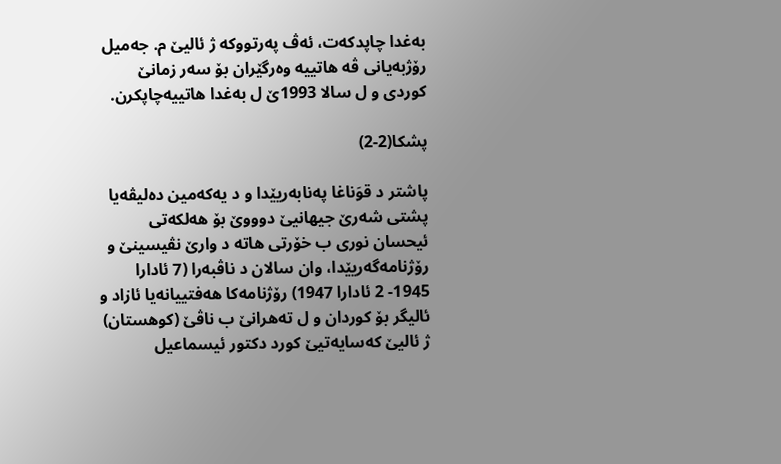به‌غدا چاپدكه‌ت، ئه‌ڤ په‌رتووكه‌ ژ ئالیێ م. جه‌میل رۆژبه‌یانی ڤه‌ هاتییه‌ وه‌رگێران بۆ سه‌ر زمانێ كوردی و ل سالا 1993ێ ل به‌غدا هاتییه‌چاپكرن.

پشكا(2-2)

پاشتر د قوَناغا په‌نابه‌ریێدا و د یه‌كه‌مین ده‌لیڤه‌یا پشتی شه‌رێ جیهانیێ دوووێ بۆ هه‌لكه‌تی ئیحسان نوری ب خۆرتی هاته‌ د وارێ نڤیسینێ و رۆژنامه‌گه‌ریێدا، وان سالان د ناڤبه‌را (7 ئادارا 1945- 2 ئادارا 1947) رۆژنامه‌كا هه‌فتییانه‌یا ئازاد و ئالیگر بۆ كوردان و ل ته‌هرانێ ب ناڤێ (كوهستان) ژ ئالیێ كه‌سایه‌تیێ كورد دكتور ئیسماعیل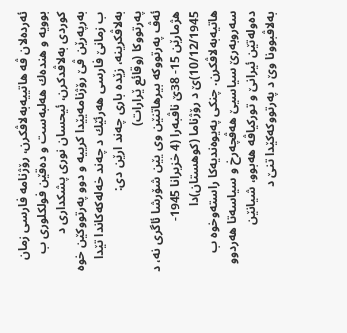ئه‌رده‌لان ڤه‌ هاتییه‌به‌لاڤكرن، رۆژنامه‌ فارسی زمان بوویه‌ و هنده‌ك هه‌لبه‌ست و ده‌قێن فولكلوری ب كوردی به‌لاڤدكرن، ئیحسان نوری پشكداری د به‌رپه‌رێن ڤێ رۆژنامه‌یێدا كرییه‌ و دوو په‌رتووكێن خوه‌ ب زمانێ فارسی هه‌رئێك د چه‌ند خه‌له‌كه‌كاندا تێدا به‌لاڤكرینه‌، زێده‌ باری چه‌ند ارێن دی:
په‌رتووكا (وقائع ێرارات)
ئه‌ڤ په‌رتووكه‌ بیرهاتنێن وی یێن شۆرشا ئاگری نه‌، د هژمارێن 15- 38ێ ناڤبه‌را (4 خزیرانا 1945- 10/12/1945)ێ د رۆژناما (كوهستان)دا هاتیه‌به‌لاڤكرن. چنكی په‌یوه‌ندیه‌كا راسته‌وخوه‌ ب سه‌روبه‌رێ سیاسیێ هه‌ڤچه‌رخ و سیاسه‌تا هه‌ردوو ده‌وله‌تێن ئیرانێ و توركیاڤه‌ هه‌بوو، شیانێن به‌لاڤبوونا وێ د په‌رتووكه‌كێدا تنێ د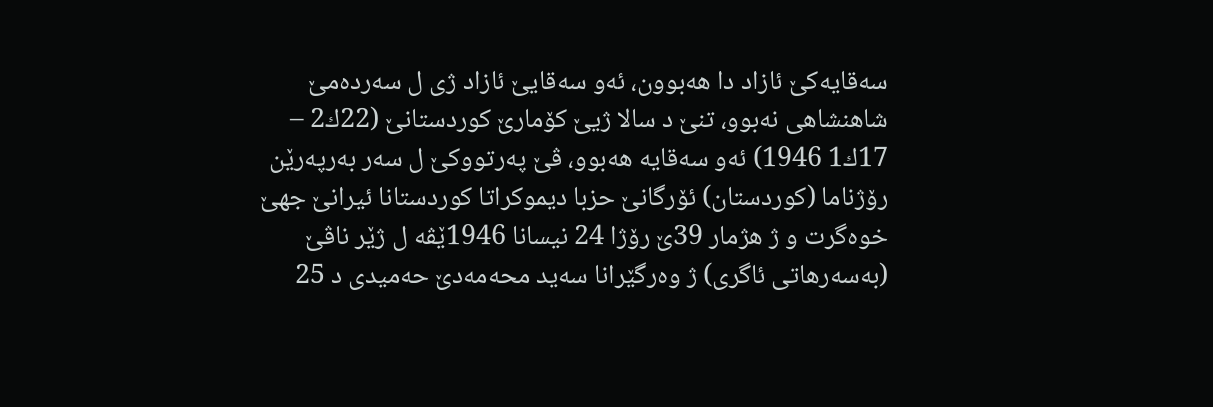سه‌قایه‌كێ ئازاد دا هه‌بوون، ئه‌و سه‌قایێ ئازاد ژی ل سه‌رده‌مێ شاهنشاهی نه‌بوو، تنێ د سالا ژیێ كۆمارێ كوردستانێ (22ك2 – 17ك1 1946) ئه‌و سه‌قایه‌ هه‌بوو، ڤێ په‌رتووكێ ل سه‌ر به‌رپه‌رێن رۆژناما (كوردستان) ئۆرگانێ حزبا دیموكراتا كوردستانا ئیرانێ جهێ خوه‌گرت و ژ هژمار 39ێ رۆژا 24 نیسانا 1946ێڤه‌ ل ژێر ناڤێ (به‌سه‌رهاتی ئاگری) ژ وه‌رگێرانا سه‌ید محه‌مه‌دێ حه‌میدی د 25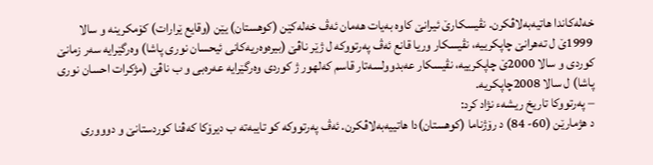خه‌له‌كاندا هاتیه‌به‌لاڤكرن. نڤیسكارێ ئیرانێ كاوه‌ به‌یات هه‌مان ئه‌ڤ خه‌له‌كێن (كوهستان) یێن (وقایع ێرارات) كۆمكرینه‌ و سالا 1999ێ ل ته‌هرانێ چاپكرییه‌، نڤیسكار وریا قانع ئه‌ڤ په‌رتووكه‌ ل ژێر ناڤێ (بیره‌وه‌ریه‌كانی ئیحسان نوری پاشا) وه‌رگێرایه‌ سه‌ر زمانێ كوردی و سالا 2000ێ چاپكرییه‌، نڤیسكار عه‌بدوولسه‌تار قاسم كه‌لهور ژ كوردی وه‌رگێرایه‌ عه‌ره‌بی و ب ناڤێ (مژكرات احسان نوری پاشا) ل سالا 2008چاپكریه‌.
– په‌رتووكا تاریخ ریشه‌ء نژاد كرد:
د هژمارێن (60- 84) د رۆژناما (كوهستان)دا هاتییه‌به‌لاڤكرن. ئه‌ڤ په‌رتووكه‌ كو تایبه‌ته‌ ب دیرۆكا كه‌ڤنا كوردستانێ و دوووری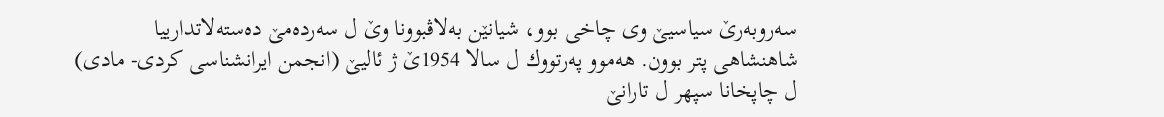سه‌روبه‌رێ سیاسیێ وی چاخی بوو، شیانێن به‌لاڤبوونا وێ ل سه‌رده‌مێ ده‌سته‌لاتدارییا شاهنشاهی پتر بوون. هه‌موو په‌رتووك ل سالا 1954ێ ژ ئالیێ (انجمن ایرانشناسی كردی- مادی) ل چاپخانا سپهر ل تارانێ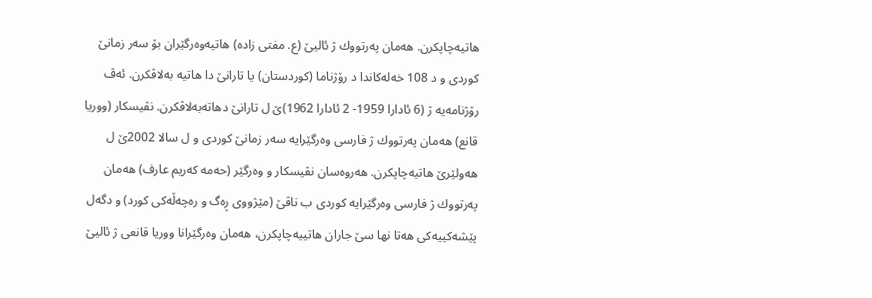هاتیه‌چاپكرن. هه‌مان په‌رتووك ژ ئالیێ (ع. مفتی زاده‌) هاتیه‌وه‌رگێران بۆ سه‌ر زمانێ كوردی و د 108 خه‌له‌كاندا د رۆژناما (كوردستان) یا تارانێ دا هاتیه‌ به‌لاڤكرن. ئه‌ڤ رۆژنامه‌یه‌ ژ (6 ئادارا 1959- 2 ئادارا 1962)ێ ل تارانێ دهاته‌به‌لاڤكرن. نڤیسكار (ووریا قانع) هه‌مان په‌رتووك ژ فارسی وه‌رگێرایه‌ سه‌ر زمانێ كوردی و ل سالا 2002ێ ل هه‌ولێرێ هاتیه‌چاپكرن. هه‌روه‌سان نڤیسكار و وه‌رگێر (حه‌مه‌ كه‌ریم عارف) هه‌مان په‌رتووك ژ فارسی وه‌رگێرایه‌ كوردی ب ناڤێ (مێژووی ڕه‌گ و ره‌چه‌ڵه‌كی كورد) و دگه‌ل پێشه‌كییه‌كی هه‌تا نها سێ جاران هاتییه‌چاپكرن، هه‌مان وه‌رگێرانا ووریا قانعی ژ ئالیێ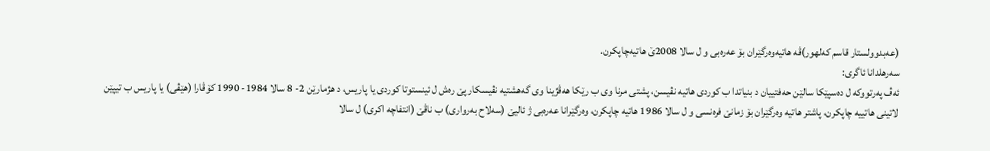(عه‌بدوولستار قاسم كه‌لهور)ڤه‌ هاتیه‌وه‌رگێران بۆ عه‌ره‌بی و ل سالا 2008ێ هاتیه‌چاپكرن.
سه‌رهلدانا ئاگری:
ئه‌ڤ په‌رتووكه‌ ل ده‌سپێكا سالێن حه‌فتییان د بنیاتدا ب كوردی هاتیه‌ نڤیسن، پشتی مرنا وی ب رێكا هه‌ڤژینا وی گه‌هشتیه‌ نڤیسكار پێ ره‌ش ل ئینستوتا كوردی یا پاریس، د هژمارێن 2- 8 سالا 1984- 1990 كۆڤارا (هێڤی) یا پاریس ب تیپێن لاتینی هاتییه‌ چاپكرن، پاشتر هاتیه‌ وه‌رگێران بۆ زمانێ فره‌نسی و ل سالا 1986 هاتیه‌ چاپكرن، وه‌رگێرانا عه‌ره‌بی ژ ئالیێ (سه‌لاح به‌رواری) ب ناڤێ (انتفاچه‌ اكری) ل سالا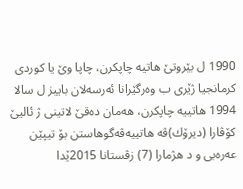1990 ل بێروتێ هاتیه‌ چاپكرن، چاپا وێ یا كوردی كرمانجیا ژێری ب وه‌رگێرانا ئه‌رسه‌لان باییز ل سالا 1994 هاتییه‌ چاپكرن، هه‌مان ده‌قێ لاتینی ژ ئالیێ كۆڤارا (دیرۆك)ڤه‌ هاتییه‌ڤه‌گوهاستن بۆ تیپێن عه‌ره‌بی و د هژمارا (7) زڤستانا 2015ێدا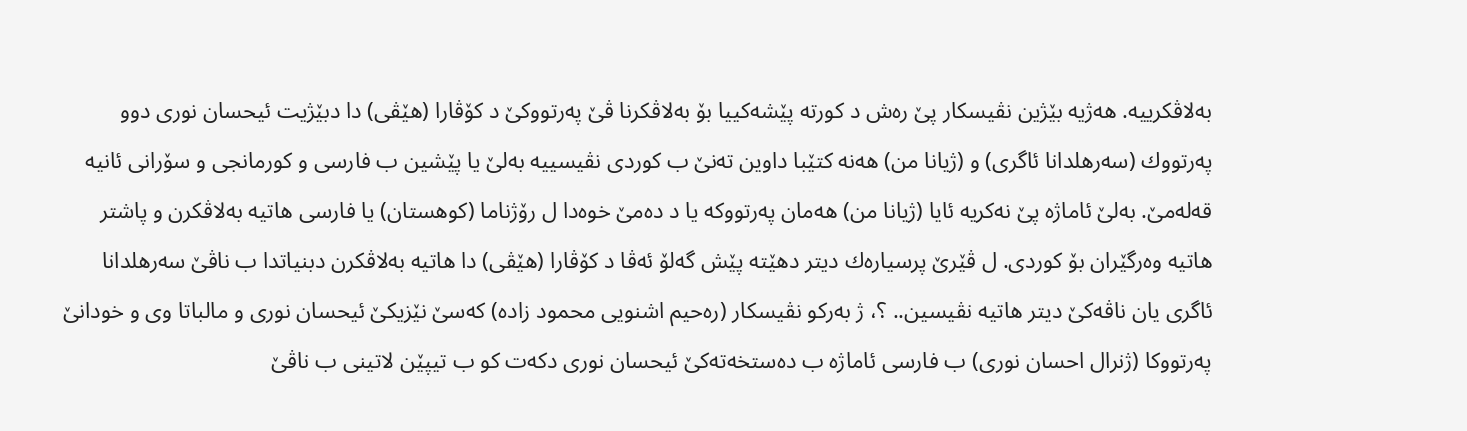به‌لاڤكرییه‌. هه‌ژیه‌ بێژین نڤیسكار پێ ره‌ش د كورته‌ پێشه‌كییا بۆ به‌لاڤكرنا ڤێ په‌رتووكێ د كۆڤارا (هێڤی) دا دبێژیت ئیحسان نوری دوو په‌رتووك (سه‌رهلدانا ئاگری) و (ژیانا من) هه‌نه‌ كتێبا داوین ته‌نێ ب كوردی نڤیسییه‌ به‌لێ یا پێشین ب فارسی و كورمانجی و سۆرانی ئانیه‌ قه‌له‌مێ. به‌لێ ئاماژه‌ پێ نه‌كریه‌ ئایا (ژیانا من) هه‌مان په‌رتووكه‌ یا د ده‌مێ خوه‌دا ل رۆژناما (كوهستان) یا فارسی هاتیه‌ به‌لاڤكرن و پاشتر هاتیه‌ وه‌رگێران بۆ كوردی. ل ڤێرێ پرسیاره‌ك دیتر دهێته‌ پێش گه‌لۆ ئه‌ڤا د كۆڤارا (هێڤی) دا هاتیه‌ به‌لاڤكرن دبنیاتدا ب ناڤێ سه‌رهلدانا ئاگری یان ناڤه‌كێ دیتر هاتیه‌ نڤیسین.. ؟، ژ به‌ركو نڤیسكار (ره‌حیم اشنویی محمود زاده‌) كه‌سێ نێزیكێ ئیحسان نوری و مالباتا وی و خودانێ په‌رتووكا (ژنرال احسان نوری) ب فارسی ئاماژه‌ ب ده‌ستخه‌ته‌كێ ئیحسان نوری دكه‌ت كو ب تیپێن لاتینی ب ناڤێ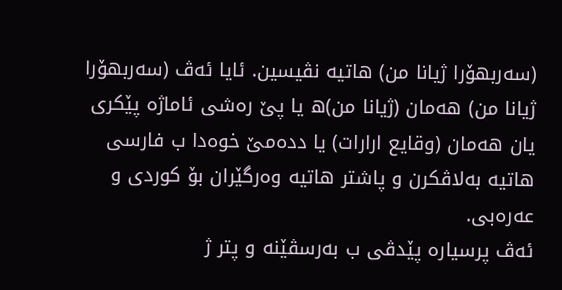(سه‌ربهۆرا ژیانا من) هاتیه‌ نڤیسین. ئایا ئه‌ڤ (سه‌ربهۆرا ژیانا من) هه‌مان (ژیانا من)ه‌ یا پێ ره‌شی ئاماژه‌ پێكری یان هه‌مان (وقایع ارارات) یا دده‌مێ خوه‌دا ب فارسی هاتیه‌ به‌لاڤكرن و پاشتر هاتیه‌ وه‌رگێران بۆ كوردی و عه‌ره‌بی.
ئه‌ڤ پرسیاره‌ پێدڤی ب به‌رسڤێنه‌ و پتر ژ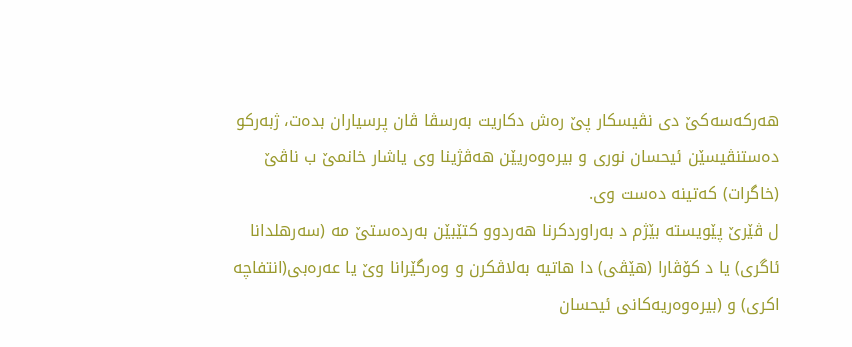هه‌ركه‌سه‌كێ دی نڤیسكار پێ ره‌ش دكاریت به‌رسڤا ڤان پرسیاران بده‌ت، ژبه‌ركو ده‌ستنڤیسێن ئیحسان نوری و بیره‌وه‌ریێن هه‌ڤژینا وی یاشار خانمێ ب ناڤێ (خاگرات) كه‌تینه‌ ده‌ست وی.
ل ڤێرێ پێویسته‌ بێژم د به‌راوردكرنا هه‌ردوو كتێبێن به‌رده‌ستێ مه‌ (سه‌رهلدانا ئاگری) یا د كۆڤارا (هێڤی) دا هاتیه‌ به‌لاڤكرن و وه‌رگێرانا وێ یا عه‌ره‌بی(انتفاچه‌ اكری) و (بیره‌وه‌ریه‌كانی ئیحسان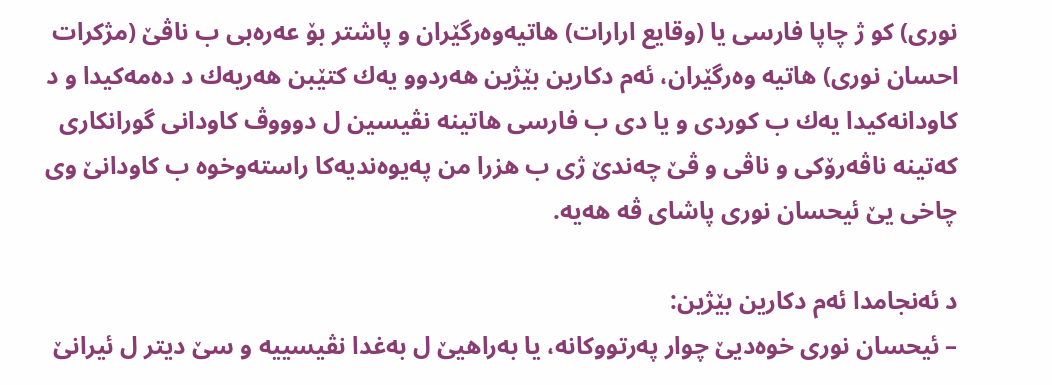نوری) كو ژ چاپا فارسی یا (وقایع ارارات) هاتیه‌وه‌رگێران و پاشتر بۆ عه‌ره‌بی ب ناڤێ (مژكرات احسان نوری) هاتیه‌ وه‌رگێران، ئه‌م دكارین بێژین هه‌ردوو یه‌ك كتێبن هه‌ریه‌ك د ده‌مه‌كیدا و د كاودانه‌كیدا یه‌ك ب كوردی و یا دی ب فارسی هاتینه‌ نڤیسین ل دوووڤ كاودانی گورانكاری كه‌تینه‌ ناڤه‌رۆكی و ناڤی و ڤێ چه‌ندێ ژی ب هزرا من په‌یوه‌ندیه‌كا راسته‌وخوه‌ ب كاودانێ وی چاخی یێ ئیحسان نوری پاشای ڤه‌ هه‌یه‌.

د ئه‌نجامدا ئه‌م دكارین بێژین:
– ئیحسان نوری خوه‌دیێ چوار په‌رتووكانه‌، یا به‌راهیێ ل به‌غدا نڤیسییه‌ و سێ دیتر ل ئیرانێ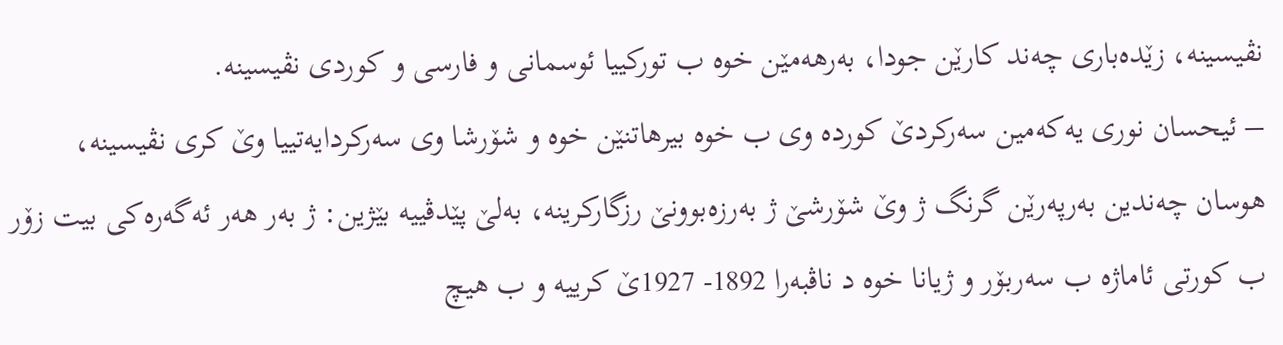نڤیسینه‌، زێده‌باری چه‌ند كارێن جودا، به‌رهه‌مێن خوه‌ ب توركییا ئوسمانی و فارسی و كوردی نڤیسینه‌.
– ئیحسان نوری یه‌كه‌مین سه‌ركردێ كورده‌ وی ب خوه‌ بیرهاتنێن خوه‌ و شۆرشا وی سه‌ركردایه‌تییا وێ كری نڤیسینه‌، هوسان چه‌ندین به‌رپه‌رێن گرنگ ژ وێ شۆرشێ ژ به‌رزه‌بوونێ رزگاركرینه‌، به‌لێ پێدڤییه‌ بێژین: ژ به‌ر هه‌ر ئه‌گه‌ره‌كی بیت زۆر ب كورتی ئاماژه‌ ب سه‌ربۆر و ژیانا خوه‌ د ناڤبه‌را 1892- 1927ێ كرییه‌ و ب هیچ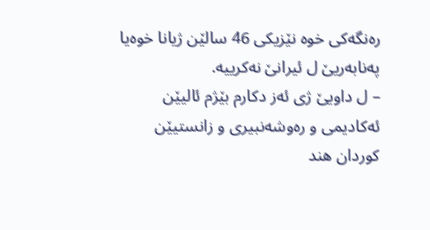ره‌نگه‌كی خوه‌ نێزیكی 46 سالێن ژیانا خوه‌یا په‌نابه‌ریێ ل ئیرانێ نه‌كرییه‌.
– ل داویێ ژی ئه‌ز دكارم بێژم ئالیێن ئه‌كادیمی و ره‌وشه‌نبیری و زانستیێن كوردان هند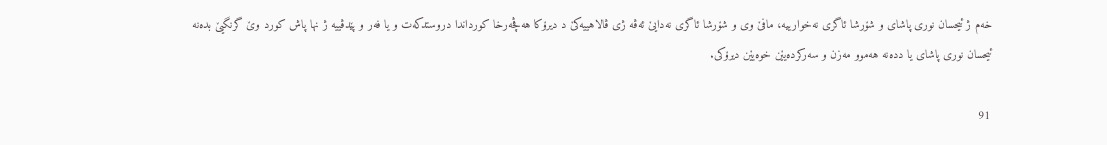خه‌م ژ ئیحسان نوری پاشای و شۆرشا ئاگری نه‌خوارییه‌، مافێ وی و شۆرشا ئاگری نه‌دایێ ئه‌ڤه‌ ژی ڤالاهییه‌كێ د دیرۆكا هه‌ڤچه‌رخا كورداندا دروستدكه‌ت و یا فه‌ر و پێدڤییه‌ ژ نها پاش كورد وێ گرنگیێ بده‌نه‌ ئیحسان نوری پاشای یا دده‌نه‌ هه‌موو مه‌زن و سه‌ركرده‌یێن خوه‌یێن دیرۆكی.

91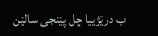ب درێژییا چل پێنجی سالێن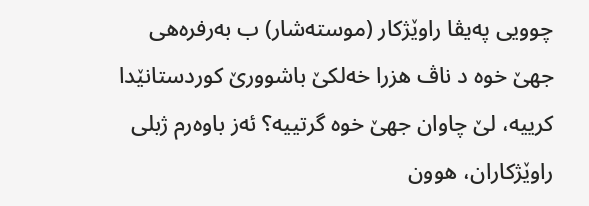چوویی په‌یڤا راوێژكار (موسته‌شار) ب به‌رفره‌هی جهێ خوه‌ د ناڤ هزرا خه‌لكێ باشوورێ كوردستانێدا كرییه‌، لێ چاوان جهێ خوه‌ گرتییه‌؟ ئه‌ز باوه‌رم ژبلی راوێژكاران، هوون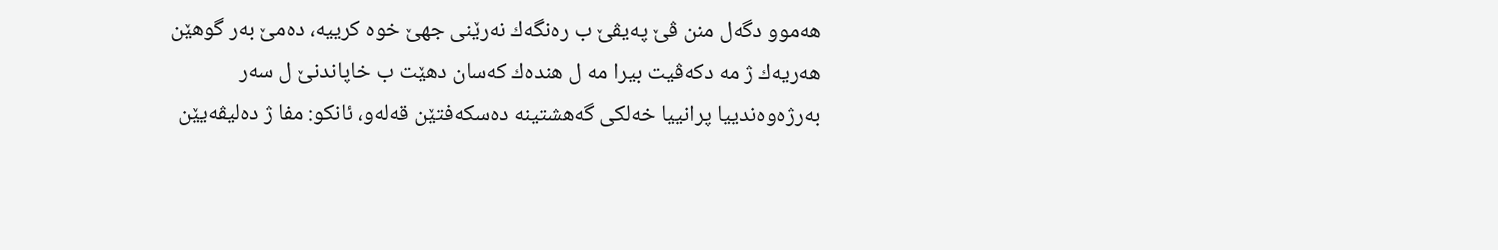هه‌موو دگه‌ل منن ڤێ په‌یڤێ ب ره‌نگه‌ك نه‌رێنی جهێ خوه‌ كرییه‌، ده‌مێ به‌ر گوهێن هه‌ریه‌ك ژ مه‌ دكه‌ڤیت بیرا مه‌ ل هنده‌ك كه‌سان دهێت ب خاپاندنێ ل سه‌ر به‌رژه‌وه‌ندییا پرانییا خه‌لكی گه‌هشتینه‌ ده‌سكه‌فتێن قه‌له‌و، ئانكو: مفا ژ ده‌لیڤه‌یێن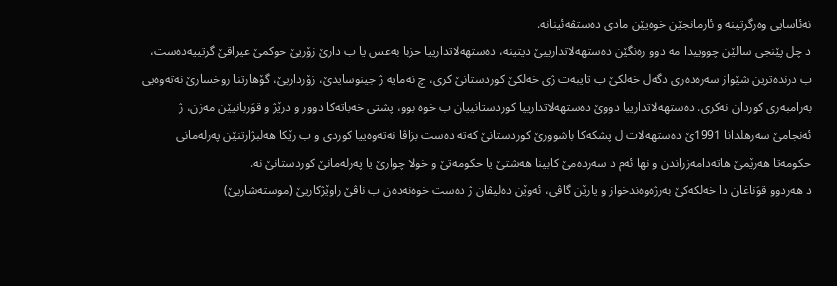نه‌ئاسایی وه‌رگرتینه‌ و ئارمانجێن خوه‌یێن مادی ده‌ستڤه‌ئینانه‌.
د چل پێنجی سالێن چووییدا مه‌ دوو ره‌نگێن ده‌ستهه‌لاتدارییێ دیتینه‌، ده‌ستهه‌لاتدارییا حزبا به‌عس یا ب دارێ زۆریێ حوكمێ عیراقێ گرتییه‌ده‌ست، ب درنده‌ترین شێواز سه‌ره‌ده‌ری دگه‌ل خه‌لكێ ب تایبه‌ت ژی خه‌لكێ كوردستانێ كری، چ نه‌مایه‌ ژ جینوسایدێ، زۆرداریێ، گۆهارتنا روخسارێ نه‌ته‌وه‌یی به‌رامبه‌ری كوردان نه‌كری. ده‌ستهه‌لاتدارییا دووێ ده‌ستهه‌لاتدارییا كوردستانییان ب خوه‌ بوو، پشتی خه‌باته‌كا دوور و درێژ و قوَربانیێن مه‌زن، ژ ئه‌نجامێ سه‌رهلدانا 1991ێ ده‌ستهه‌لات ل پشكه‌كا باشوورێ كوردستانێ كه‌ته‌ ده‌ست بزاڤا نه‌ته‌وه‌ییا كوردی و ب رێكا هه‌لبژارتنێن په‌رله‌مانی حكومه‌تا هه‌رێمێ هاته‌دامه‌زراندن و نها ئه‌م د سه‌رده‌مێ كابینا هه‌شتێ یا حكومه‌تێ و خولا چوارێ یا په‌رله‌مانێ كوردستانێ نه‌.
د هه‌ردوو قوَناغان دا خه‌لكه‌كێ به‌رژه‌وه‌ندخواز و یارێن گاڤی، ئه‌وێن ده‌لیڤان ژ ده‌ست خوه‌نه‌ده‌ن ب ناڤێ راوێژكاریێ (موسته‌شاریێ)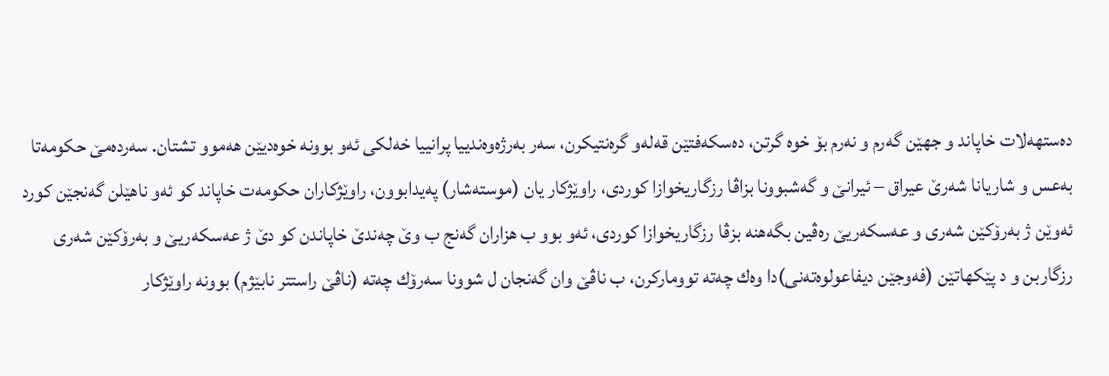ده‌ستهه‌لات خاپاند و جهێن گه‌رم و نه‌رم بۆ خوه‌ گرتن، ده‌سكه‌فتێن قه‌له‌و گره‌نتیكرن، سه‌ر به‌رژه‌وه‌ندییا پرانییا خه‌لكی ئه‌و بوونه‌ خوه‌دیێن هه‌موو تشتان. سه‌رده‌مێ حكومه‌تا به‌عس و شاریانا شه‌رێ عیراق – ئیرانێ و گه‌شبوونا بزاڤا رزگاریخوازا كوردی، راوێژكار یان (موسته‌شار) په‌یدابوون، راوێژكاران حكومه‌ت خاپاند كو ئه‌و ناهێلن گه‌نجێن كورد ئه‌وێن ژ به‌رۆكێن شه‌ری و عه‌سكه‌ریێ ره‌ڤین بگه‌هنه‌ بزڤا رزگاریخوازا كوردی، ئه‌و بوو ب هزاران گه‌نج ب وێ چه‌ندێ خاپاندن كو دێ ژ عه‌سكه‌ریێ و به‌رۆكێن شه‌ری رزگاربن و د پێكهاتێن (فه‌وجێن دیفاعولوه‌ته‌نی)دا وه‌ك چه‌ته‌ تووماركرن، ب ناڤێ وان گه‌نجان ل شوونا سه‌رۆك چه‌ته‌ (ناڤێ راستتر نابێژم) بوونه‌ راوێژكار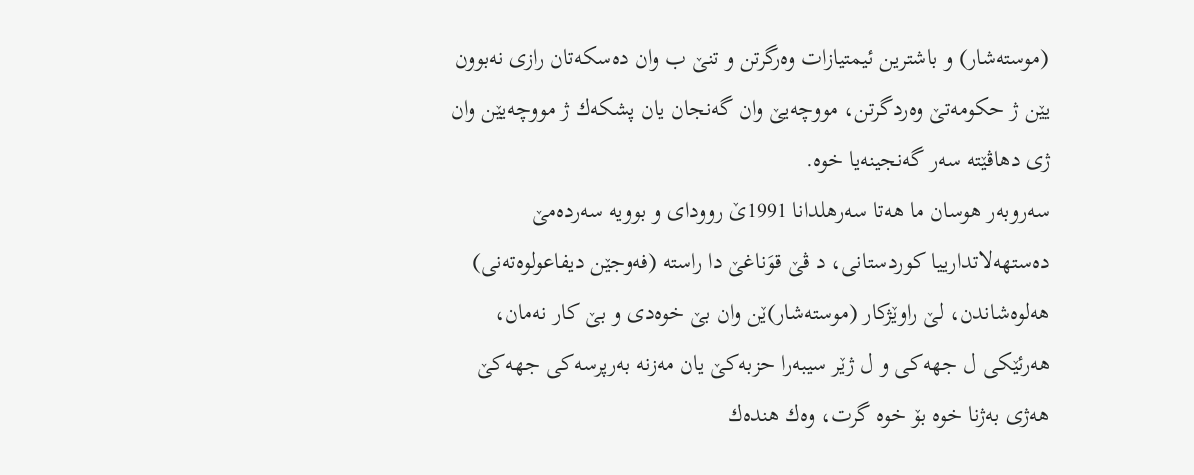(موسته‌شار) و باشترین ئیمتیازات وه‌رگرتن و تنێ ب وان ده‌سكه‌تان رازی نه‌بوون یێن ژ حكومه‌تێ وه‌ردگرتن، مووچه‌یێ وان گه‌نجان یان پشكه‌ك ژ مووچه‌یێن وان ژی دهاڤێته‌ سه‌ر گه‌نجینه‌یا خوه‌.
سه‌روبه‌ر هوسان ما هه‌تا سه‌رهلدانا 1991ێ روودای و بوویه‌ سه‌رده‌مێ ده‌ستهه‌لاتدارییا كوردستانی، د ڤێ قوَناغێ دا راسته‌ (فه‌وجێن دیفاعولوه‌ته‌نی) هه‌لوه‌شاندن، لێ راوێژكار (موسته‌شار)ێن وان بێ خوه‌دی و بێ كار نه‌مان، هه‌رئێكی ل جهه‌كی و ل ژێر سیبه‌را حزبه‌كێ یان مه‌زنه‌ به‌رپرسه‌كی جهه‌كێ هه‌ژی به‌ژنا خوه‌ بۆ خوه‌ گرت، وه‌ك هنده‌ك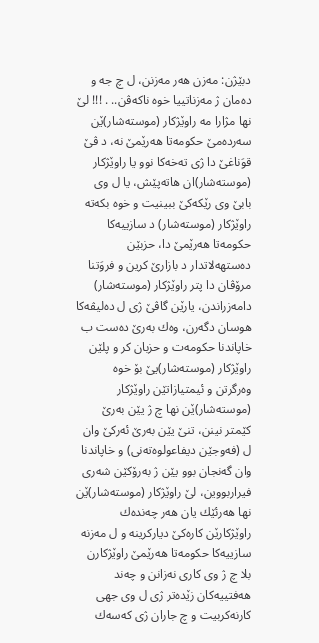دبێژن: مه‌زن هه‌ر مه‌زنن، ل چ جه و ده‌مان ژ مه‌زناتییا خوه‌ ناكه‌ڤن.. . !!! لێ نها مژارا مه‌ راوێژكار (موسته‌شار)ێن سه‌رده‌مێ حكومه‌تا هه‌رێمێ نه‌، د ڤێ قوَناغێ دا ژی ته‌خه‌كا نوو یا راوێژكار (موسته‌شار)ان هاته‌پێش، یا ل وی بابێ وی رێكه‌كێ ببینیت و خوه‌ بكه‌ته‌ راوێژكار (موسته‌شار) د سازییه‌كا حكومه‌تا هه‌رێمێ دا، حزبێن ده‌ستهه‌لاتدار د بازارێ كرین و فروَتنا مرۆڤان دا پتر راوێژكار (موسته‌شار) دامه‌زراندن، یارێن گاڤێ ژی ل ده‌لیڤه‌كا هوسان دگه‌رن، وه‌ك به‌رێ ده‌ست ب خاپاندنا حكومه‌ت و حزبان كر و پلێن راوێژكار (موسته‌شار)یێ بۆ خوه‌ وه‌رگرتن و ئیمتیازاتێن راوێژكار (موسته‌شار)ێن نها چ ژ یێن به‌رێ كێمتر نینن، تنێ یێن به‌رێ ئه‌ركێ وان ل (فه‌وجێن دیفاعولوه‌ته‌نی) و خاپاندنا وان گه‌نجان بوو یێن ژ به‌رۆكێن شه‌ری فیراربووین، لێ راوێژكار (موسته‌شار)ێن نها هه‌رئێك یان هه‌ر چه‌نده‌ك راوێژكارێن كاره‌كێ دیاركرینه‌ و ل مه‌زنه‌ سازییه‌كا حكومه‌تا هه‌رێمێ راوێژكارن بلا چ ژ وی كاری نه‌زانن و چه‌ند هه‌فتییه‌كان زێده‌تر ژی ل وی جهی كارنه‌كربیت و چ جاران ژی كه‌سه‌ك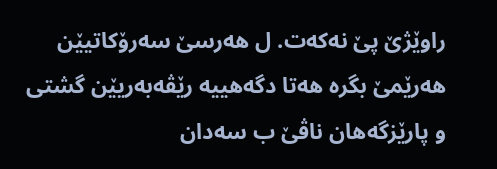راوێژێ پێ نه‌كه‌ت. ل هه‌رسێ سه‌رۆكاتیێن هه‌رێمێ بگره‌ هه‌تا دگه‌هییه‌ رێڤه‌به‌ریێن گشتی و پارێزگه‌هان ناڤێ ب سه‌دان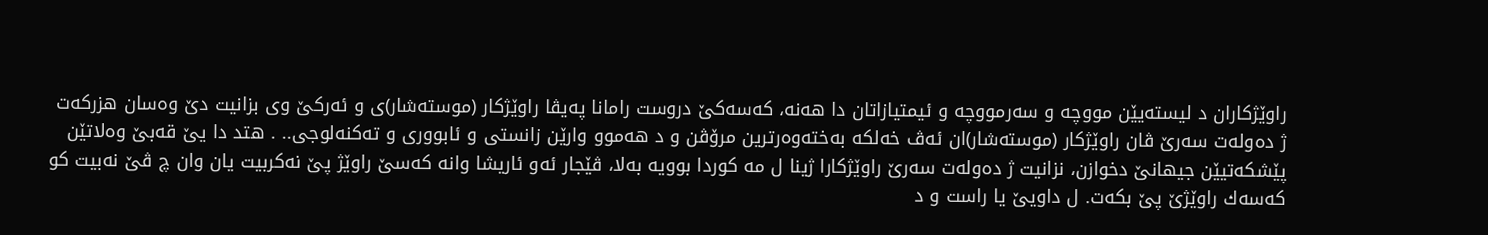راوێژكاران د لیسته‌یێن مووچه‌ و سه‌رمووچه‌ و ئیمتیازاتان دا هه‌نه‌، كه‌سه‌كێ دروست رامانا په‌یڤا راوێژكار (موسته‌شار)ی و ئه‌ركێ وی بزانیت دێ وه‌سان هزركه‌ت ژ ده‌وله‌ت سه‌رێ ڤان راوێژكار (موسته‌شار)ان ئه‌ڤ خه‌لكه‌ به‌خته‌وه‌رترین مرۆڤن و د هه‌موو وارێن زانستی و ئابووری و ته‌كنه‌لوجی.. . هتد دا یێ قه‌بێ وه‌لاتێن پێشكه‌تیێن جیهانێ دخوازن، نزانیت ژ ده‌وله‌ت سه‌رێ راوێژكارا ژینا ل مه‌ كوردا بوویه‌ به‌لا، ڤێجار ئه‌و ئاریشا وانه‌ كه‌سێ راوێژ پێ نه‌كربیت یان وان چ ڤێ نه‌بیت كو كه‌سه‌ك راوێژێ پێ بكه‌ت. ل داویێ یا راست و د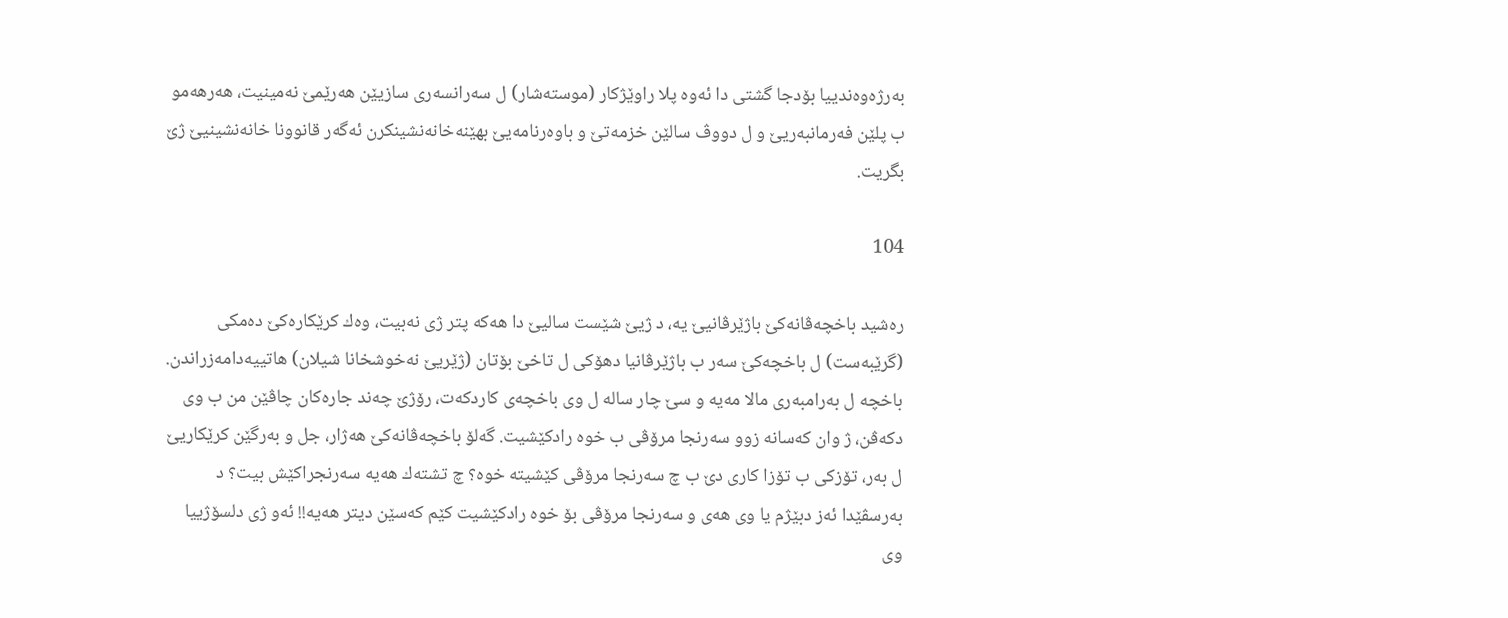به‌رژه‌وه‌ندییا بۆدجا گشتی دا ئه‌وه‌ پلا راوێژكار (موسته‌شار) ل سه‌رانسه‌ری سازیێن هه‌رێمێ نه‌مینیت، هه‌رهه‌مو ب پلێن فه‌رمانبه‌ریێ و ل دووڤ سالێن خزمه‌تێ و باوه‌رنامه‌یێ بهێنه‌خانه‌نشینكرن ئه‌گه‌ر قانوونا خانه‌نشینیێ ژێ بگریت.

104

ره‌شید باخچه‌ڤانه‌كێ باژێرڤانیێ یه‌، د ژیێ شێست سالیێ دا هه‌كه‌ پتر ژی نه‌بیت، وه‌ك كرێكاره‌كێ ده‌مكی (گرێبه‌ست) ل باخچه‌كێ سه‌ر ب باژێرڤانیا دهۆكی ل تاخێ بۆتان (ژێریێ نه‌خوشخانا شیلان) هاتییه‌دامه‌زراندن. باخچه‌ ل به‌رامبه‌ری مالا مه‌یه‌ و سێ چار ساله‌ ل وی باخچه‌ی كاردكه‌ت، رۆژێ چه‌ند جاره‌كان چاڤێن من ب وی دكه‌ڤن، ژ وان كه‌سانه‌ زوو سه‌رنجا مرۆڤی ب خوه‌ رادكێشیت. گه‌لۆ باخچه‌ڤانه‌كێ هه‌ژار، جل و به‌رگێن كرێكاریێ ل به‌ر، تۆزكی ب تۆزا كاری دێ ب چ سه‌رنجا مرۆڤی كێشیته‌ خوه‌؟ چ تشته‌ك هه‌یه‌ سه‌رنجراكێش بیت؟ د به‌رسڤێدا ئه‌ز دبێژم یا وی هه‌ی و سه‌رنجا مرۆڤی بۆ خوه‌ رادكێشیت كێم كه‌سێن دیتر هه‌یه‌!! ئه‌و ژی دلسۆژییا وی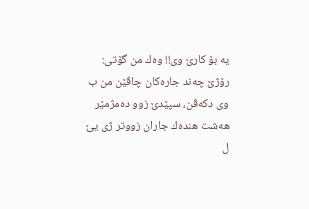یه‌ بۆ كارێ وی!! وه‌ك من گۆتی: رۆژێ چه‌ند جاره‌كان چاڤێن من ب وی دكه‌ڤن، سپێدێ زوو ده‌مژمێر هه‌شت هنده‌ك جاران زووتر ژی یێ ل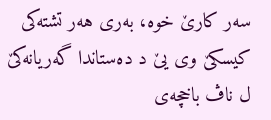سه‌ر كارێ خوه‌، به‌ری هه‌ر تشته‌كی كیسكێ وی یێ د ده‌ستاندا گه‌ریانه‌كێ ل ناڤ باخچه‌ی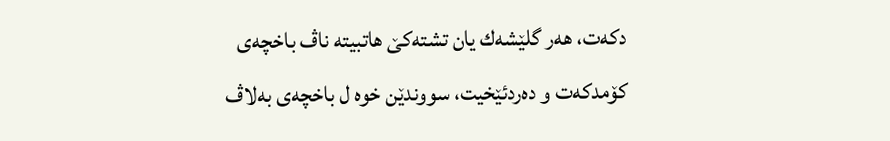دكه‌ت، هه‌ر گلێشه‌ك یان تشته‌كێ هاتبیته‌ ناڤ باخچه‌ی كۆمدكه‌ت و ده‌ردئێخیت، سووندێن خوه‌ ل باخچه‌ی به‌لاڤ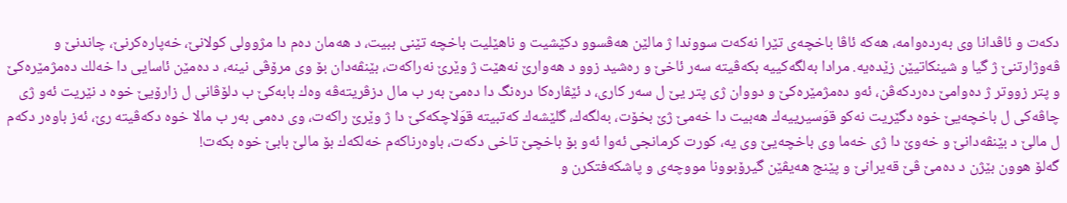دكه‌ت و ئاڤدانا وی به‌رده‌وامه‌، هه‌كه‌ ئاڤا باخچه‌ی تێرا نه‌كه‌ت سووندا ژ مالێن هه‌ڤسوو دكێشیت و ناهێلیت باخچه‌ تێنی ببیت، د هه‌مان ده‌م دا مژوولی كولانێ، خه‌پاره‌كرنێ، چاندنێ و ڤه‌وژارتنێ ژ گیا و شینكاتیێن زێده‌یه‌. مرادا به‌لگه‌كییه‌ بكه‌ڤیته‌ سه‌ر ئاخێ و ره‌شید زوو د هه‌وارێ نه‌هێت ژ وێرێ نه‌راكه‌ت، بێنڤه‌دان بۆ وی مرۆڤی نینه‌، د ده‌مێن ئاسایی دا خه‌لك ده‌مژمێره‌كێ و پتر زووتر ژ ده‌وامێ ده‌ردكه‌ڤن، ئه‌و ده‌مژمێره‌كێ و دووان ژی پتر یێ ل سه‌ر كاری، د ئێڤاره‌كا دره‌نگ دا ده‌مێ به‌ر ب مال دزڤریته‌ڤه‌ وه‌ك بابه‌كێ ب دلۆڤانی ل زارۆیێ خوه‌ د نێریت ئه‌و ژی چاڤه‌كی ل باخچه‌یێ خوه‌ دگێریت نه‌كو قوَسیرییه‌ك هه‌بیت دا خه‌مێ ژێ بخۆت، به‌لگه‌ك، گلێشه‌ك كه‌تبیته‌ قوَلاچكه‌كێ دا ژ وێرێ راكه‌ت، وی ده‌می به‌ر ب مالا خوه‌ دكه‌ڤیته‌ رێ، ئه‌ز باوه‌ر دكه‌م ل مالێ د بێنڤه‌دانێ و خه‌وێ دا ژی خه‌ما وی باخچه‌یێ وی یه‌، كورت كرمانجی ئه‌وا ئه‌و بۆ باخچێ تاخی دكه‌ت، باوه‌رناكه‌م خه‌لكه‌ك بۆ مالێ بابێ خوه‌ بكه‌ت!
گه‌لۆ هوون بێژن د ده‌مێ ڤێ قه‌یرانێ و پێنج هه‌یڤێن گیرۆبوونا مووچه‌ی و پاشكه‌فتكرن و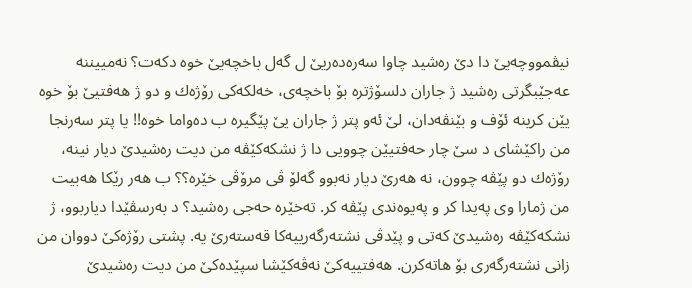نیڤمووچه‌یێ دا دێ ره‌شید چاوا سه‌ره‌ده‌ریێ ل گه‌ل باخچه‌یێ خوه‌ دكه‌ت؟ نه‌مییننه‌ عه‌جێبگرتی ره‌شید ژ جاران دلسۆژتره‌ بۆ باخچه‌ی، خه‌لكه‌كی رۆژه‌ك و دو ژ هه‌فتیێ بۆ خوه‌ یێن كرینه‌ ئۆف و بێنڤه‌دان، لێ ئه‌و پتر ژ جاران یێ پێگیره‌ ب ده‌واما خوه‌!! یا پتر سه‌رنجا من راكێشای د سێ چار حه‌فتیێن چوویی دا ژ نشكه‌كێڤه‌ من دیت ره‌شیدێ دیار نینه‌، رۆژه‌ك دو پێڤه‌ چوون، نه‌ هه‌رێ دیار نه‌بوو گه‌لۆ ڤی مرۆڤی خێره‌؟؟ ب هه‌ر رێكا هه‌بیت من ژمارا وی په‌یدا كر و په‌یوه‌ندی پێڤه‌ كر. ته‌خێره‌ حه‌جی ره‌شید؟ د به‌رسڤێدا دیاربوو، ژ نشكه‌كێڤه‌ ره‌شیدێ كه‌تی و پێدڤی نشته‌رگه‌رییه‌كا قه‌سته‌رێ یه‌. پشتی رۆژه‌كێ دووان من زانی نشته‌رگه‌ری بۆ هاته‌كرن. هه‌فتییه‌كێ نه‌ڤه‌كێشا سپێده‌كێ من دیت ره‌شیدێ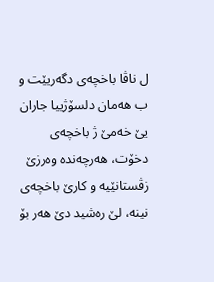ل ناڤا باخچه‌ی دگه‌ریێت و ب هه‌مان دلسۆژییا جاران یێ خه‌مێ ژ باخچه‌ی دخۆت، هه‌رچه‌نده‌ وه‌رزێ زڤستانێیه‌ و كارێ باخچه‌ی نینه‌، لێ ره‌شید دێ هه‌ر بۆ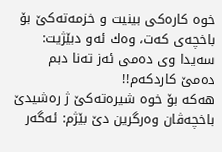خوه‌ كاره‌كی بینیت و خزمه‌ته‌كێ بۆ باخچه‌ی كه‌ت، وه‌ك ئه‌و دبێژیت: سه‌یدا وی ده‌می ئه‌ز ته‌نا دبم ده‌مێ كاردكه‌م!!
هه‌كه‌ بۆ خوه‌ شیره‌ته‌كێ ژ ره‌شیدێ باخچه‌ڤان وه‌رگرین دێ بێژم: ئه‌گه‌ر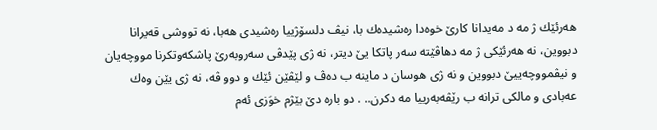هه‌رئێك ژ مه‌ د مه‌یدانا كارێ خوه‌دا ره‌شیده‌ك با، نیڤ دلسۆژییا ره‌شیدی هه‌با، نه‌ تووشی قه‌یرانا دبووین، نه‌ هه‌رئێكی ژ مه‌ دهاڤێته‌ سه‌ر پاتكا یێ دیتر، نه‌ ژی پێدڤی سه‌روبه‌رێ پاشكه‌وتكرنا مووچه‌یان و نیڤمووچه‌ییێ دبووین و نه‌ ژی هوسان د ماینه‌ ب ده‌ڤ و لێڤێن ئێك و دوو ڤه‌، نه‌ ژی یێن وه‌ك عه‌بادی و مالكی ترانه‌ ب رێڤه‌به‌رییا مه‌ دكرن.. . دو باره‌ دێ بێژم خوَزی ئه‌م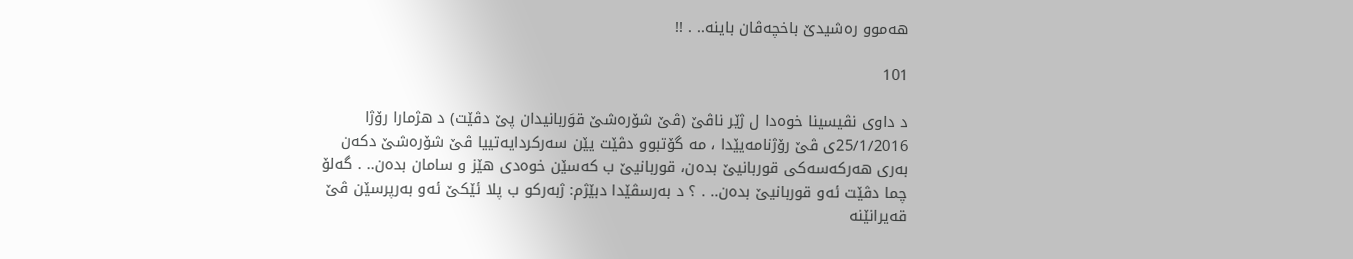هه‌موو ره‌شیدێ باخچه‌ڤان باینه‌.. . !!

101

د داوی نڤیسینا خوه‌دا ل ژێر ناڤێ (ڤێ شۆره‌شێ قوَربانیدان پێ دڤێت) د هژمارا رۆژا 25/1/2016ی ڤێ رۆژنامه‌یێدا ، مه‌ گۆتبوو دڤێت یێن سه‌ركردایه‌تییا ڤێ شۆره‌شێ دكه‌ن به‌ری هه‌ركه‌سه‌كی قوربانیێ بده‌ن، قوربانیێ ب كه‌سێن خوه‌دی هێز و سامان بده‌ن.. . گه‌لۆ چما دڤێت ئه‌و قوربانیێ بده‌ن.. . ؟ د به‌رسڤێدا دبێژم: ژبه‌ركو ب پلا ئێكێ ئه‌و به‌رپرسێن ڤێ قه‌یرانێنه‌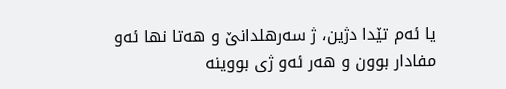یا ئه‌م تێدا دژین، ژ سه‌رهلدانێ و هه‌تا نها ئه‌و مفادار بوون و هه‌ر ئه‌و ژی بووینه‌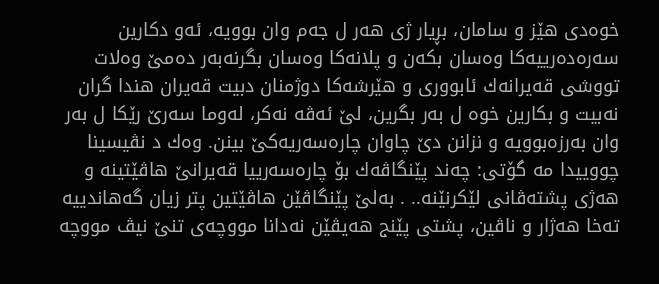خوه‌دی هێز و سامان، بڕیار ژی هه‌ر ل جه‌م وان بوویه‌، ئه‌و دكارین سه‌ره‌ده‌رییه‌كا وه‌سان بكه‌ن و پلانه‌كا وه‌سان بگرنه‌به‌ر ده‌مێ وه‌لات تووشی قه‌یرانه‌ك ئابووری و هێرشه‌كا دوژمنان دبیت قه‌یران هندا گران نه‌بیت و بكارین خوه‌ ل به‌ر بگرین، لێ ئه‌ڤه‌ نه‌كر، له‌وما سه‌رێ رێكا ل به‌ر وان به‌رزه‌بوویه‌ و نزانن دێ چاوان چاره‌سه‌ریه‌كێ بینن. وه‌ك د نڤیسینا چووییدا مه‌ گۆتی: چه‌ند پێنگاڤه‌ك بۆ چاره‌سه‌رییا قه‌یرانێ هاڤێتینه‌ و هه‌ژی پشته‌ڤانی لێكرنێنه‌.. . به‌لێ پێنگاڤێن هاڤێتین پتر زیان گه‌هاندییه‌ ته‌خا هه‌ژار و ناڤین، پشتی پێنج هه‌یڤێن نه‌دانا مووچه‌ی تنێ نیڤ مووچه‌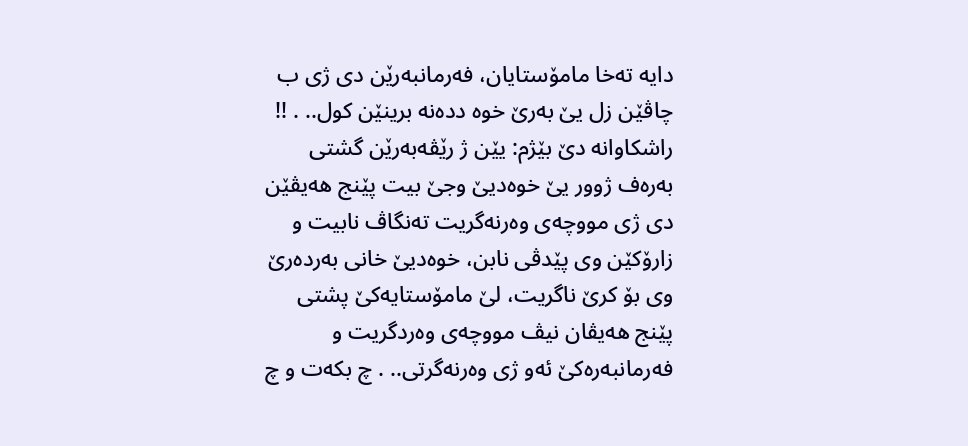دایه‌ ته‌خا مامۆستایان، فه‌رمانبه‌رێن دی ژی ب چاڤێن زل یێ به‌رێ خوه‌ دده‌نه‌ برینێن كول.. . !! راشكاوانه‌ دێ بێژم: یێن ژ رێڤه‌به‌رێن گشتی به‌ره‌ف ژوور یێ خوه‌دیێ وجێ بیت پێنج هه‌یڤێن دی ژی مووچه‌ی وه‌رنه‌گریت ته‌نگاڤ نابیت و زارۆكێن وی پێدڤی نابن، خوه‌دیێ خانی به‌رده‌رێ وی بۆ كرێ ناگریت، لێ مامۆستایه‌كێ پشتی پێنج هه‌یڤان نیڤ مووچه‌ی وه‌ردگریت و فه‌رمانبه‌ره‌كێ ئه‌و ژی وه‌رنه‌گرتی.. . چ بكه‌ت و چ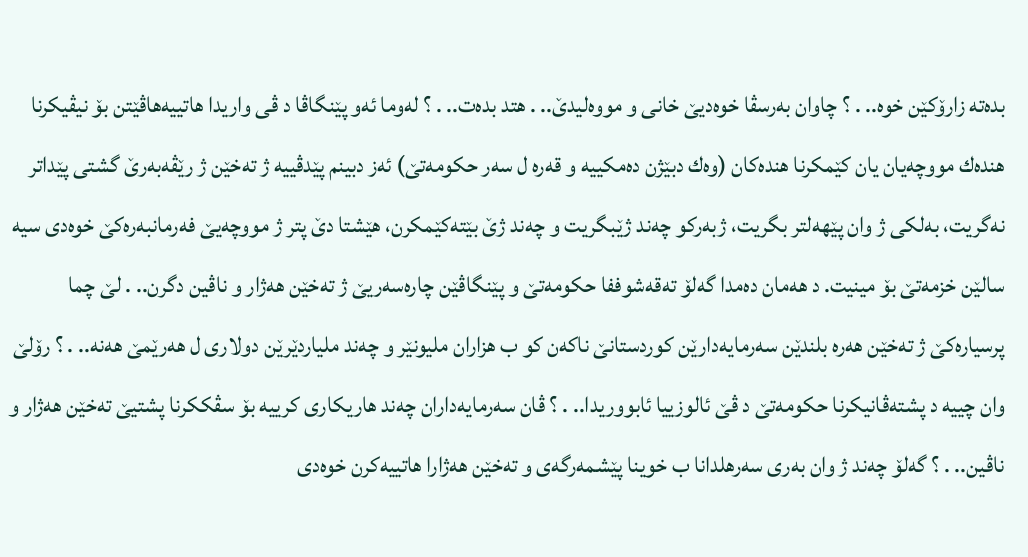بده‌ته‌ زارۆكێن خوه‌.. . ؟ چاوان به‌رسڤا خوه‌دیێ خانی و مووه‌لیدێ.. . هتد بده‌ت.. . ؟ له‌وما ئه‌و پێنگاڤا د ڤی واریدا هاتییه‌هاڤێتن بۆ نیڤیكرنا هنده‌ك مووچه‌یان یان كێمكرنا هنده‌كان (وه‌ك دبێژن ده‌مكییه‌ و قه‌ره‌ ل سه‌ر حكومه‌تێ) ئه‌ز دبینم پێدڤییه‌ ژ ته‌خێن ژ رێڤه‌به‌رێ گشتی پێداتر نه‌گریت، به‌لكی ژ وان پێهه‌لتر بگریت، ژبه‌ركو چه‌ند ژێبگریت و چه‌ند ژێ بێته‌كێمكرن، هێشتا دێ پتر ژ مووچه‌یێ فه‌رمانبه‌ره‌كێ خوه‌دی سیه سالێن خزمه‌تێ بۆ مینیت. د هه‌مان ده‌مدا گه‌لۆ ته‌قه‌شوففا حكومه‌تێ و پێنگاڤێن چاره‌سه‌ریێ ژ ته‌خێن هه‌ژار و ناڤین دگرن.. . لێ چما پرسیاره‌كێ ژ ته‌خێن هه‌ره‌ بلندێن سه‌رمایه‌دارێن كوردستانێ ناكه‌ن كو ب هزاران ملیونێر و چه‌ند ملیاردێرێن دولاری ل هه‌رێمێ هه‌نه‌.. . ؟ رۆلێ وان چییه‌ د پشته‌ڤانیكرنا حكومه‌تێ د ڤێ ئالوزییا ئابووریدا.. . ؟ ڤان سه‌رمایه‌داران چه‌ند هاریكاری كرییه‌ بۆ سڤككرنا پشتیێ ته‌خێن هه‌ژار و ناڤین.. . ؟ گه‌لۆ چه‌ند ژ وان به‌ری سه‌رهلدانا ب خوینا پێشمه‌رگه‌ی و ته‌خێن هه‌ژارا هاتییه‌كرن خوه‌دی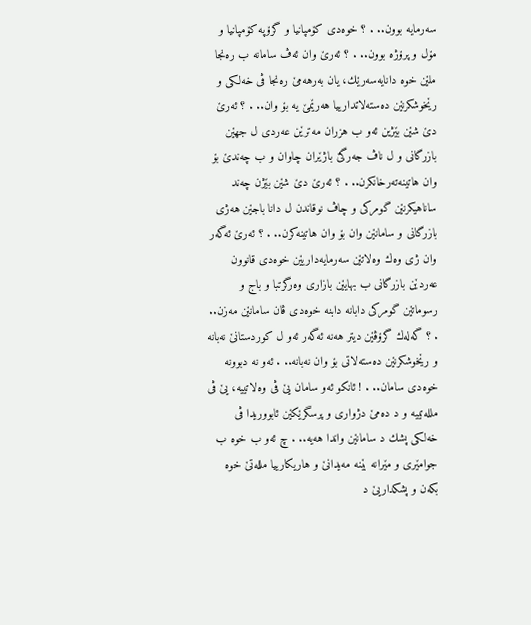سه‌رمایه‌ بوون.. . ؟ خوه‌دی كۆمپانیا و گرۆپه‌ كۆمپانیا و مۆل و پرۆژه‌ بوون.. . ؟ ئه‌رێ وان ئه‌ڤ سامانه‌ ب ره‌نجا ملێن خوه‌ دانایه‌سه‌رێك، یان به‌رهه‌مێ ره‌نجا ڤی خه‌لكی و رێخوشكرنێن ده‌سته‌لاتدارییا هه‌رێمێ یه‌ بۆ وان.. . ؟ ئه‌رێ دێ شێن بێژین ئه‌و ب هزران مه‌ترێن عه‌ردی ل جهێن بازرگانی و ل ناڤ جه‌رگێ باژێران چاوان و ب چه‌ندێ بۆ وان هاتینه‌ته‌رخانكرن.. . ؟ ئه‌رێ دێ شێن بێژن چه‌ند ساناهیكرنێن گومركی و چاڤ نوقاندن ل دانا باجێن هه‌ژی بازرگانی و سامانێن وان بۆ وان هاتینه‌كرن.. . ؟ ئه‌رێ ئه‌گه‌ر وان ژی وه‌ك وه‌لاتێن سه‌رمایه‌داریێن خوه‌دی قانوون عه‌ردێن بازرگانی ب بهایێن بازاری وه‌رگرتبا و باج و رسوماتێن گومركی دابانه‌ دابنه‌ خوه‌دی ڤان سامانێن مه‌زن.. . ؟ گه‌له‌ك گرۆڤێن دیتر هه‌نه‌ ئه‌گه‌ر ئه‌و ل كوردستانێ نه‌بانه‌ و رێخوشكرنێن ده‌سته‌لاتی بۆ وان نه‌بانه‌.. . ئه‌و نه‌ دبوونه‌ خوه‌دی سامان.. . ! ئانكو ئه‌و سامان یێ ڤی وه‌لاتییه‌، یێ ڤی ملله‌تییه‌ و د ده‌مێ دژواری و پرسگرێكێن ئابووریدا ڤی خه‌لكی پشك د سامانێن واندا هه‌یه‌.. . چ ئه‌و ب خوه‌ ب جوامێری و مێرانه‌ بێنه‌ مه‌یدانێ و هاریكارییا ملله‌تێ خوه‌ بكه‌ن و پشكداریێ د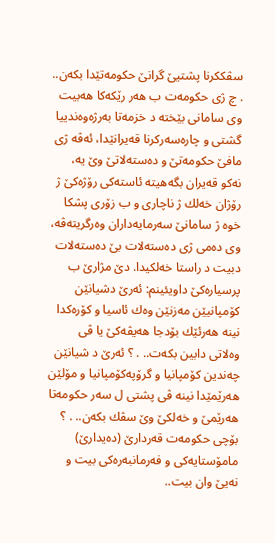سڤككرنا پشتیێ گرانێ حكومه‌تێدا بكه‌ن.. . چ ژی حكومه‌ت ب هه‌ر رێكه‌كا هه‌بیت وی سامانی بێخته‌ د خزمه‌تا به‌رژه‌وه‌ندییا گشتی و چاره‌سه‌ركرنا قه‌یرانێدا، ئه‌ڤه‌ ژی مافێ حكومه‌تێ و ده‌سته‌لاتێ وێ یه‌، نه‌كو قه‌یران بگه‌هیته‌ ئاسته‌كی رۆژه‌كێ ژ رۆژان خه‌لك ژ ناچاری و ب زۆری پشكا خوه‌ ژ سامانێ سه‌رمایه‌داران وه‌رگریته‌ڤه‌، وی ده‌می ژی ده‌سته‌لات بێ ده‌سته‌لات دبیت د راستا خه‌لكیدا. دێ مژارێ ب پرسیاره‌كێ داویئینم: ئه‌رێ دشیانێن كۆمپانیێن مه‌زنێن وه‌ك ئاسیا و كۆره‌كدا نینه‌ هه‌رئێك بۆدجا هه‌یڤه‌كێ یا ڤی وه‌لاتی دابین بكه‌ت.. . ؟ ئه‌رێ د شیانێن چه‌ندین كۆمپانیا و گرۆپه‌كۆمپانیا و مۆلێن هه‌رێمێدا نینه‌ ڤی پشتی ل سه‌ر حكومه‌تا هه‌رێمێ و خه‌لكێ وێ سڤك بكه‌ن.. . ؟ بۆچی حكومه‌ت قه‌ردارێ (ده‌یدارێ) مامۆستایه‌كی و فه‌رمانبه‌ره‌كی بیت و نه‌یێ وان بیت..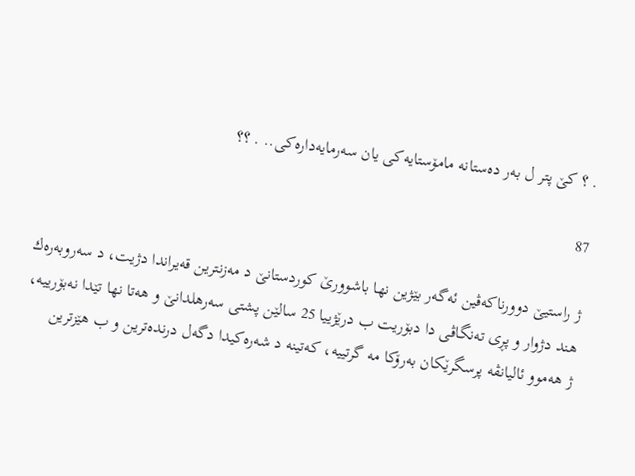. ؟ كێ پتر ل به‌ر ده‌ستانه‌ مامۆستایه‌كی یان سه‌رمایه‌داره‌كی.. . ؟؟

87

ژ راستیێ دوورناكه‌ڤین ئه‌گه‌ر بێژین نها باشوورێ كوردستانێ د مه‌زنترین قه‌یراندا دژیت، د سه‌روبه‌ره‌ك هند دژوار و پڕی ته‌نگاڤی دا دبۆریت ب درێژییا 25 سالێن پشتی سه‌رهلدانێ و هه‌تا نها تێدا نه‌بۆرییه‌، ژ هه‌موو ئالیانڤه‌ پرسگرێكان به‌رۆكا مه‌ گرتییه‌، كه‌تینه‌ د شه‌ره‌كیدا دگه‌ل درنده‌ترین و ب هێزترین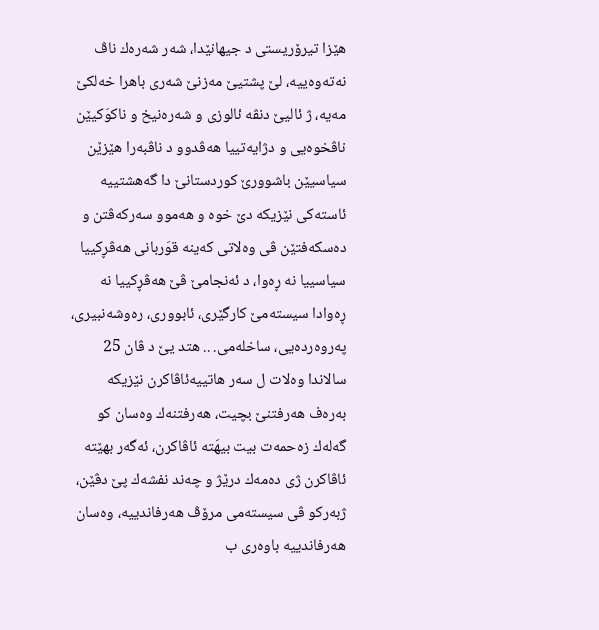هێزا تیرۆریستی د جیهانێدا، شه‌ر شه‌ره‌ك ناڤ نه‌ته‌وه‌ییه‌، لێ پشتیێ مه‌زنێ شه‌ری باهرا خه‌لكێ مه‌یه‌، ژ ئالیێ دنڤه‌ ئالوزی و شه‌ره‌نیخ و ناكوَكیێن ناڤخوه‌یی و دژایه‌تییا هه‌ڤدوو د ناڤبه‌را هێزێن سیاسیێن باشوورێ كوردستانێ دا گه‌هشتییه‌ ئاسته‌كی نێزیكه‌ دێ خوه‌ و هه‌موو سه‌ركه‌ڤتن و ده‌سكه‌فتێن ڤی وه‌لاتی كه‌ینه‌ قوَربانی هه‌ڤڕكییا سیاسییا نه‌ ڕه‌وا، د ئه‌نجامێ ڤێ هه‌ڤڕكییا نه‌ ڕه‌وادا سیسته‌مێ كارگێری، ئابووری، ره‌وشه‌نبیری، په‌روه‌رده‌یی، ساخله‌می. .. هتد یێ د ڤان 25 سالاندا وه‌لات ل سه‌ر هاتییه‌ئاڤاكرن نێزیكه‌ به‌ره‌ف هه‌رفتنێ بچیت، هه‌رفتنه‌ك وه‌سان كو گه‌له‌ك زه‌حمه‌ت بیت بیهَته‌ ئاڤاكرن، ئه‌گه‌ر بهێته‌ ئاڤاكرن ژی ده‌مه‌ك درێژ و چه‌ند نفشه‌ك پێ دڤێن، ژبه‌ركو ڤی سیسته‌می مرۆڤ هه‌رفاندییه‌، وه‌سان هه‌رفاندییه‌ باوه‌ری ب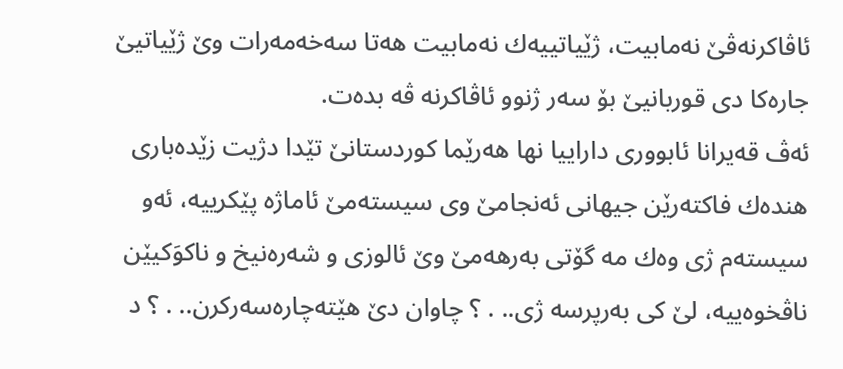ئاڤاكرنه‌ڤێ نه‌مابیت، ژێیاتییه‌ك نه‌مابیت هه‌تا سه‌خه‌مه‌رات وێ ژێیاتیێ جاره‌كا دی قوربانیێ بۆ سه‌ر ژنوو ئاڤاكرنه‌ ڤه‌ بده‌ت.
ئه‌ڤ قه‌یرانا ئابووری داراییا نها هه‌رێما كوردستانێ تێدا دژیت زێده‌باری هنده‌ك فاكته‌رێن جیهانی ئه‌نجامێ وی سیسته‌مێ ئاماژه‌ پێكرییه‌، ئه‌و سیسته‌م ژی وه‌ك مه‌ گۆتی به‌رهه‌مێ وێ ئالوزی و شه‌ره‌نیخ و ناكوَكیێن ناڤخوه‌ییه‌، لێ كی به‌رپرسه‌ ژی.. . ؟ چاوان دێ هێته‌چاره‌سه‌ركرن.. . ؟ د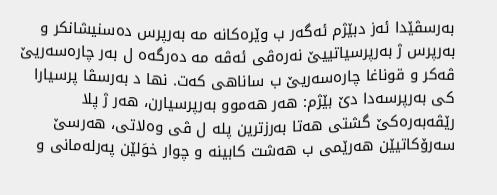به‌رسڤێدا ئه‌ز دبێژم ئه‌گه‌ر ب وێره‌كانه‌ مه‌ به‌رپرس ده‌سنیشانكر و به‌رپرس ژ به‌رپرسیاتییێ نه‌ره‌ڤی ئه‌ڤه‌ مه‌ ده‌رگه‌ه ل به‌ر چاره‌سه‌ریێ ڤه‌كر و قوناغا چاره‌سه‌ریێ ب ساناهی كه‌ت. نها د به‌رسڤا پرسیارا كی به‌رپرسه‌دا دێ بێژم: هه‌ر هه‌موو به‌رپرسیارن، هه‌ر ژ پلا رێڤه‌به‌ره‌كێ گشتی هه‌تا به‌رزترین پله‌ ل ڤی وه‌لاتی، هه‌رسێ سه‌رۆكاتیێن هه‌رێمی ب هه‌شت كابینه‌ و چوار خوَلێن په‌رله‌مانی و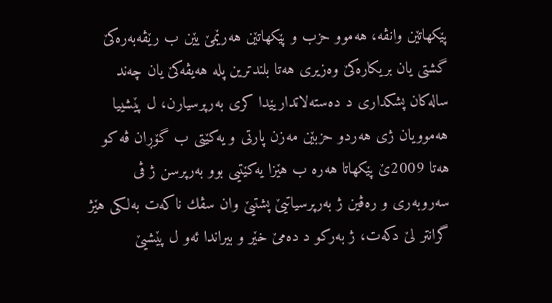پێكهاتێن وانڤه‌، هه‌موو حزب و پێكهاتێن هه‌رێمێ یێن ب رێڤه‌به‌ره‌كێ گشتی یان بریكاره‌كێ وه‌زیری هه‌تا بلندترین پله‌ هه‌یڤه‌كێ یان چه‌ند ساله‌كان پشكداری د ده‌سته‌لاتداریێدا كری به‌رپرسیارن، ل پێشییا هه‌موویان ژی هه‌ردو حزبێن مه‌زن پارتی و یه‌كێتی ب گۆڕان ڤه‌ كو هه‌تا 2009ێ پێكهاتا هه‌ره‌ ب هێزا یه‌كێتیی بوو به‌رپرسن ژ ڤی سه‌روبه‌ری و ره‌ڤین ژ به‌رپرسیاتیێ پشتیێ وان سڤك ناكه‌ت به‌لكی هێژ گرانتر لێ دكه‌ت، ژ به‌ركو د ده‌مێ خێر و بیراندا ئه‌و ل پێشیێ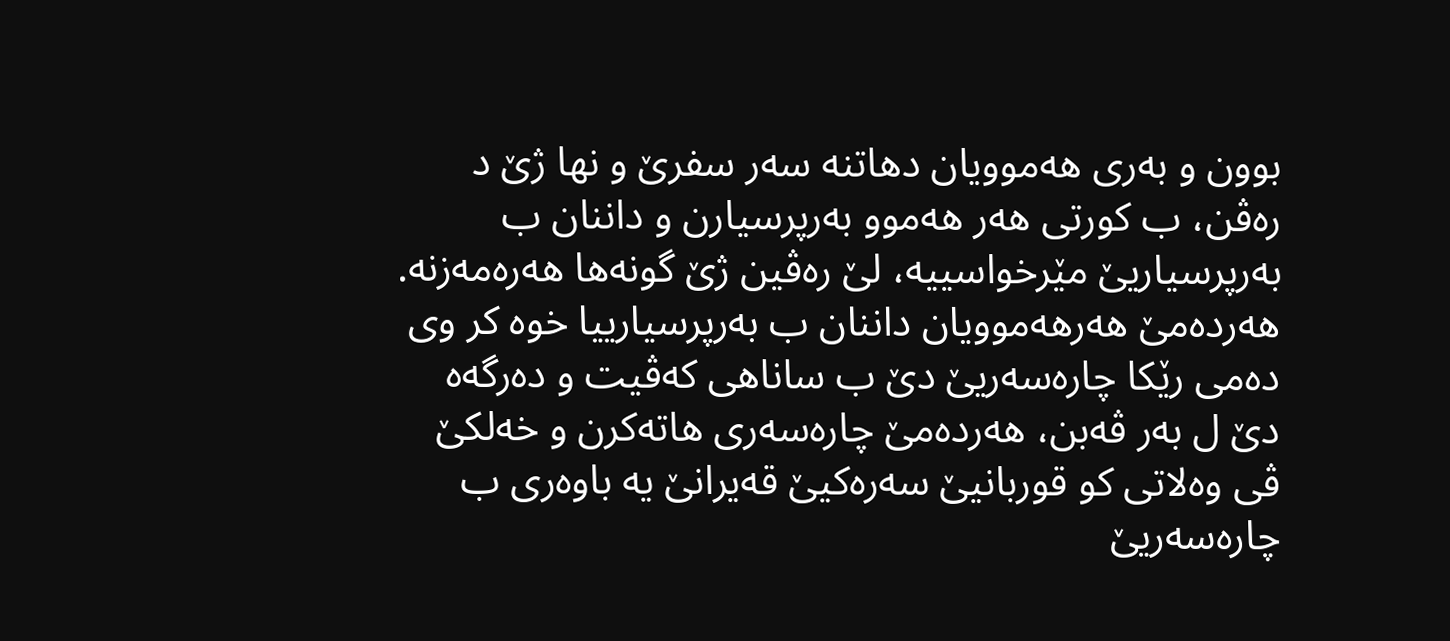بوون و به‌ری هه‌موویان دهاتنه‌ سه‌ر سفرێ و نها ژێ د ره‌ڤن، ب كورتی هه‌ر هه‌موو به‌رپرسیارن و داننان ب به‌رپرسیاریێ مێرخواسییه‌، لێ ره‌ڤین ژێ گونه‌ها هه‌ره‌مه‌زنه‌. هه‌رده‌مێ هه‌رهه‌موویان داننان ب به‌رپرسیارییا خوه‌ كر وی ده‌می رێكا چاره‌سه‌ریێ دێ ب ساناهی كه‌ڤیت و ده‌رگه‌ه دێ ل به‌ر ڤه‌بن، هه‌رده‌مێ چاره‌سه‌ری هاته‌كرن و خه‌لكێ ڤی وه‌لاتی كو قوربانیێ سه‌ره‌كیێ قه‌یرانێ یه‌ باوه‌ری ب چاره‌سه‌ریێ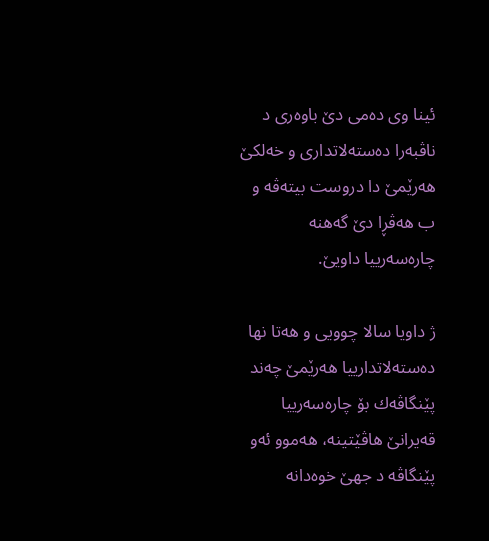ئینا وی ده‌می دێ باوه‌ری د ناڤبه‌را ده‌سته‌لاتداری و خه‌لكێ هه‌رێمێ دا دروست بیته‌ڤه‌ و ب هه‌ڤڕا دێ گه‌هنه‌ چاره‌سه‌رییا داویێ.

ژ داویا سالا چوویی و هه‌تا نها ده‌سته‌لاتدارییا هه‌رێمێ چه‌ند پێنگاڤه‌ك بۆ چاره‌سه‌رییا قه‌یرانێ هاڤێتینه‌، هه‌موو ئه‌و پێنگاڤه‌ د جهێ خوه‌دانه‌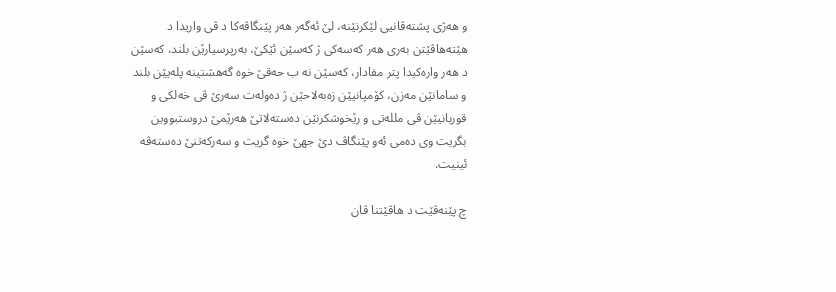و هه‌ژی پشته‌ڤانیی لێكرنێنه‌، لێ ئه‌گه‌ر هه‌ر پێنگاڤه‌كا د ڤی واریدا د هێته‌هاڤێتن به‌ری هه‌ر كه‌سه‌كی ژ كه‌سێن ئێكێ، به‌رپرسیارێن بلند، كه‌سێن د هه‌ر واره‌كیدا پتر مفادار، كه‌سێن نه‌ ب حه‌قێ خوه‌ گه‌هشتینه‌ پله‌یێن بلند و سامانێن مه‌زن، كۆمپانیێن زه‌به‌لاحێن ژ ده‌وله‌ت سه‌رێ ڤی خه‌لكی و قوربانیێن ڤی ملله‌تی و رێخوشكرنێن ده‌سته‌لاتێ هه‌رێمێ دروستبووین بگریت وی ده‌می ئه‌و پێنگاڤ دێ جهێ خوه‌ گریت و سه‌ركه‌تنێ ده‌سته‌ڤه‌ ئینیت.

چ پێنه‌ڤێت د هاڤێتنا ڤان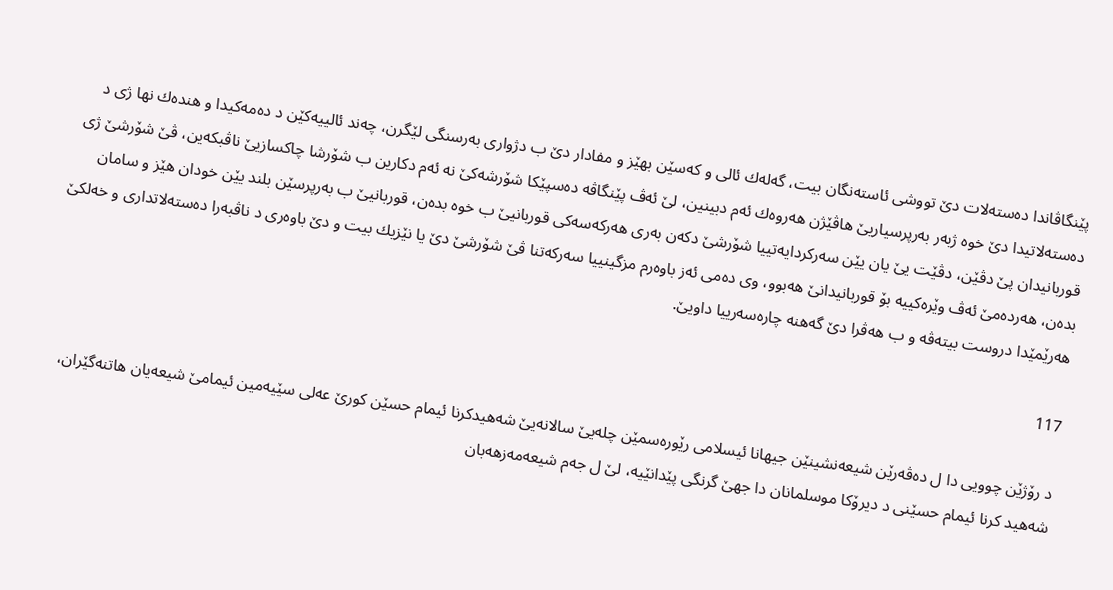پێنگاڤاندا ده‌سته‌لات دێ تووشی ئاسته‌نگان بیت، گه‌له‌ك ئالی و كه‌سێن بهێز و مفادار دێ ب دژواری به‌رسنگی لێگرن، چه‌ند ئالییه‌كێن د ده‌مه‌كیدا و هنده‌ك نها ژی د ده‌سته‌لاتیدا دێ خوه‌ ژبه‌ر به‌رپرسیاریێ هاڤێژن هه‌روه‌ك ئه‌م دبینین، لێ ئه‌ڤ پێنگاڤه‌ ده‌سپێكا شۆرشه‌كێ نه‌ ئه‌م دكارین ب شۆرشا چاكسازیێ ناڤبكه‌ین، ڤێ شۆرشێ ژی قوربانیدان پێ دڤێن، دڤێت یێ یان یێن سه‌ركردایه‌تییا شۆرشێ دكه‌ن به‌ری هه‌ركه‌سه‌كی قوربانیێ ب خوه‌ بده‌ن، قوربانیێ ب به‌رپرسێن بلند یێن خودان هێز و سامان بده‌ن، هه‌رده‌مێ ئه‌ڤ وێره‌كییه‌ بۆ قوربانیدانێ هه‌بوو، وی ده‌می ئه‌ز باوه‌رم مزگینییا سه‌ركه‌تنا ڤێ شۆرشێ دێ یا نێزیك بیت و دێ باوه‌ری د ناڤبه‌را ده‌سته‌لاتداری و خه‌لكێ هه‌رێمێدا دروست بیته‌ڤه‌ و ب هه‌ڤرا دێ گه‌هنه‌ چاره‌سه‌رییا داویێ.

117

د رۆژێن چوویی دا ل ده‌ڤه‌رێن شیعه‌نشینێن جیهانا ئیسلامی رێوره‌سمێن چله‌یێ سالانه‌یێ شه‌هیدكرنا ئیمام حسێن كورێ عه‌لی سێیه‌مین ئیمامێ شیعه‌یان هاتنه‌گێران، شه‌هید كرنا ئیمام حسێنی د دیرۆكا موسلمانان دا جهێ گرنگی پێدانێیه‌، لێ ل جه‌م شیعه‌مه‌زهه‌بان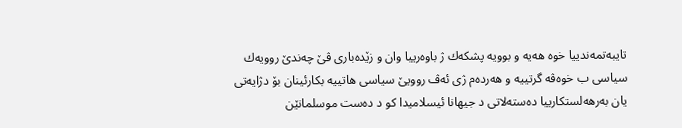تایبه‌تمه‌ندییا خوه‌ هه‌یه‌ و بوویه‌ پشكه‌ك ژ باوه‌رییا وان و زێده‌باری ڤێ چه‌ندێ روویه‌ك سیاسی ب خوه‌ڤه‌ گرتییه‌ و هه‌رده‌م ژی ئه‌ڤ روویێ سیاسی هاتییه‌ بكارئینان بۆ دژایه‌تی یان به‌رهه‌لستكارییا ده‌سته‌لاتی د جیهانا ئیسلامیدا كو د ده‌ست موسلمانێن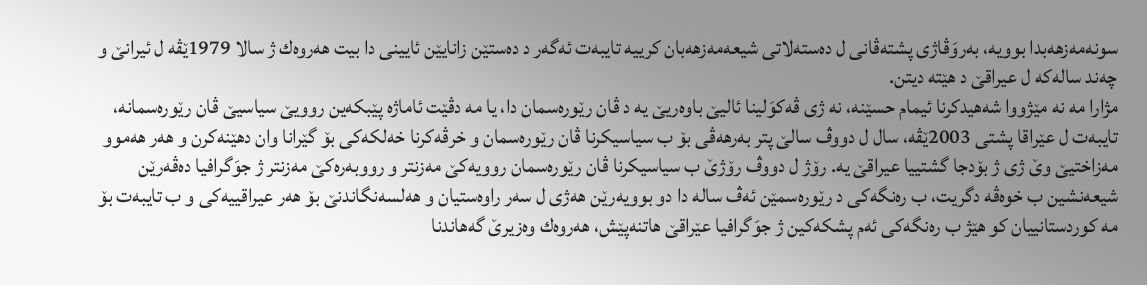سونه‌مه‌زهه‌بدا بوویه‌، به‌روَڤاژی پشته‌ڤانی ل ده‌سته‌لاتی شیعه‌مه‌زهه‌بان كرییه‌ تایبه‌ت ئه‌گه‌ر د ده‌ستێن زانایێن ئایینی دا بیت هه‌روه‌ك ژ سالا 1979ێڤه‌ ل ئیرانێ و چه‌ند ساله‌كه‌ ل عیراقێ د هێته‌ دیتن.
مژارا مه‌ نه‌ مێژووا شه‌هیدكرنا ئیمام حسێنه‌، نه‌ ژی ڤه‌كوَلینا ئالیێ باوه‌ریێ یه‌ د ڤان رێوره‌سمان دا، یا مه‌ دڤێت ئاماژه‌ پێبكه‌ین روویێ سیاسیێ ڤان رێوره‌سمانه‌، تایبه‌ت ل عێراقا پشتی 2003ێڤه‌، سال ل دووڤ سالێ پتر به‌رهه‌ڤی بۆ ب سیاسیكرنا ڤان رێوره‌سمان و خرڤه‌كرنا خه‌لكه‌كی بۆ گێرانا وان دهێنه‌كرن و هه‌ر هه‌موو مه‌زاختیێ وێ ژی ژ بۆدجا گشتییا عیراقێ یه‌. رۆژ ل دووڤ رۆژێ ب سیاسیكرنا ڤان رێوره‌سمان روویه‌كێ مه‌زنتر و رووبه‌ره‌كێ مه‌زنتر ژ جوَگرافیا ده‌ڤه‌رێن شیعه‌نشین ب خوه‌ڤه‌ دگریت، ب ره‌نگه‌كی د رێوره‌سمێن ئه‌ڤ ساله‌ دا دو بوویه‌رێن هه‌ژی ل سه‌ر راوه‌ستیان و هه‌لسه‌نگاندنێ بۆ هه‌ر عیراقییه‌كی و ب تایبه‌ت بۆ مه‌ كوردستانییان كو هێژ ب ره‌نگه‌كی ئه‌م پشكه‌كین ژ جوَگرافیا عێراقێ هاتنه‌پێش، هه‌روه‌ك وه‌زیرێ گه‌هاندنا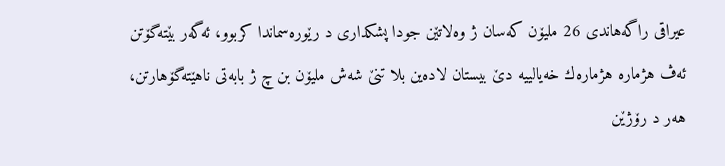عیراقی راگه‌هاندی 26 ملیۆن كه‌سان ژ وه‌لاتێن جودا پشكداری د رێوره‌سماندا كربوو، ئه‌گه‌ر بێته‌گۆتن ئه‌ڤ هژماره‌ هژماره‌ك خه‌یالییه‌ دێ بیستان لاده‌ین بلا تنێ شه‌ش ملیۆن بن چ ژ بابه‌تی ناهێته‌گۆهارتن، هه‌ر د رۆژێن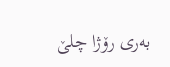به‌ری رۆژا چلێ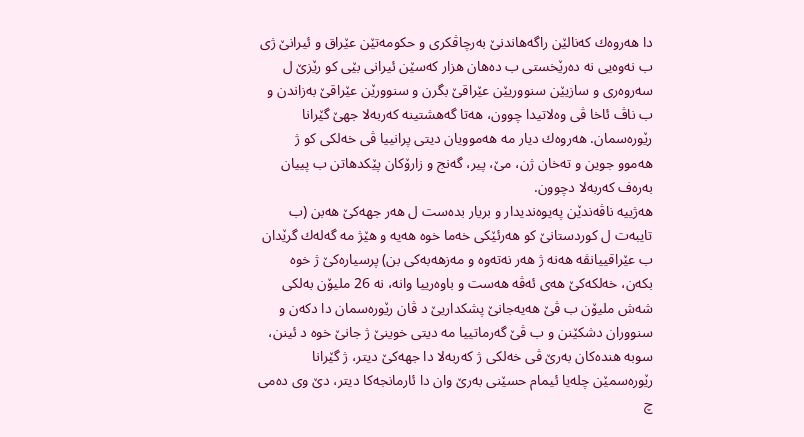دا هه‌روه‌ك كه‌نالێن راگه‌هاندنێ به‌رچاڤكری و حكومه‌تێن عێراق و ئیرانێ ژی ب نه‌وه‌یی نه‌ ده‌رێخستی ب ده‌هان هزار كه‌سێن ئیرانی بێی كو رێزێ ل سه‌روه‌ری و سازیێن سنووریێن عێراقێ بگرن و سنوورێن عێراقێ به‌زاندن و ب ناڤ ئاخا ڤی وه‌لاتیدا چوون، هه‌تا گه‌هشتینه‌ كه‌ربه‌لا جهێ گێرانا رێوره‌سمان. هه‌روه‌ك دیار مه‌ هه‌موویان دیتی پرانییا ڤی خه‌لكی كو ژ هه‌موو جوین و ته‌خان ژن، مێ، پیر، گه‌نج و زارۆكان پێكدهاتن ب پییان به‌ره‌ف كه‌ربه‌لا دچوون.
هه‌ژییه‌ ناڤه‌ندێن په‌یوه‌ندیدار و بریار بده‌ست ل هه‌ر جهه‌كێ هه‌بن (ب تایبه‌ت ل كوردستانێ كو هه‌رئێكی خه‌ما خوه‌ هه‌یه‌ و هێژ مه‌ گه‌له‌ك گرێدان ب عێراقییانڤه‌ هه‌نه‌ ژ هه‌ر نه‌ته‌وه‌ و مه‌زهه‌به‌كی بن) پرسیاره‌كێ ژ خوه‌ بكه‌ن، خه‌لكه‌كێ هه‌ی ئه‌ڤه‌ هه‌ست و باوه‌رییا وانه‌، نه‌ 26 ملیۆن به‌لكی شه‌ش ملیۆن ب ڤێ هه‌یه‌جانێ پشكداریێ د ڤان رێوره‌سمان دا دكه‌ن و سنووران دشكێنن و ب ڤێ گه‌رماتییا مه‌ دیتی خوینێ ژ جانێ خوه‌ د ئینن، سوبه‌ هنده‌كان به‌رێ ڤی خه‌لكی ژ كه‌ربه‌لا دا جهه‌كێ دیتر، ژ گێرانا رێوره‌سمێن چله‌یا ئیمام حسێنی به‌رێ وان دا ئارمانجه‌كا دیتر، دێ وی ده‌می چ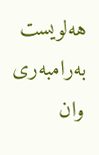هه‌لویست به‌رامبه‌ری وان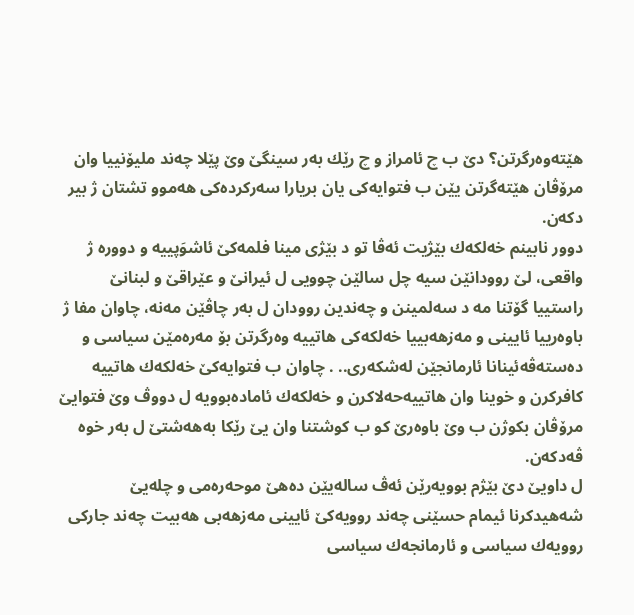هێته‌وه‌رگرتن؟ دێ ب چ ئامراز و چ رێك به‌ر سینگێ وێ پێلا چه‌ند ملیۆنییا وان مرۆڤان هێته‌گرتن یێن ب فتوایه‌كی یان بریارا سه‌ركرده‌كی هه‌موو تشتان ژ بیر دكه‌ن.
دوور نابینم خه‌لكه‌ك بێژیت ئه‌ڤا تو د بێژی مینا فلمه‌كێ ئاشوَپییه‌ و دووره‌ ژ واقعی، لێ روودانێن سیه چل سالێن چوویی ل ئیرانێ و عێراقێ و لبنانێ راستییا گۆتنا مه‌ د سه‌لمینن و چه‌ندین روودان ل به‌ر چاڤێن مه‌نه‌، چاوان مفا ژ باوه‌رییا ئایینی و مه‌زهه‌بییا خه‌لكه‌كی هاتییه‌ وه‌رگرتن بۆ مه‌ره‌مێن سیاسی و ده‌سته‌ڤه‌ئینانا ئارمانجێن له‌شكه‌ری.. . چاوان ب فتوایه‌كێ خه‌لكه‌ك هاتییه‌ كافركرن و خوینا وان هاتییه‌حه‌لاكرن و خه‌لكه‌ك ئاماده‌بوویه‌ ل دووڤ وێ فتوایێ مرۆڤان بكوژن ب وێ باوه‌رێ كو ب كوشتنا وان یێ رێكا به‌هه‌شتێ ل به‌ر خوه‌ ڤه‌دكه‌ن.
ل داویێ دێ بێژم بوویه‌رێن ئه‌ڤ ساله‌یێن ده‌هێ موحه‌ره‌می و چله‌یێ شه‌هیدكرنا ئیمام حسێنی چه‌ند روویه‌كێ ئایینی مه‌زهه‌بی هه‌بیت چه‌ند جاركی روویه‌ك سیاسی و ئارمانجه‌ك سیاسی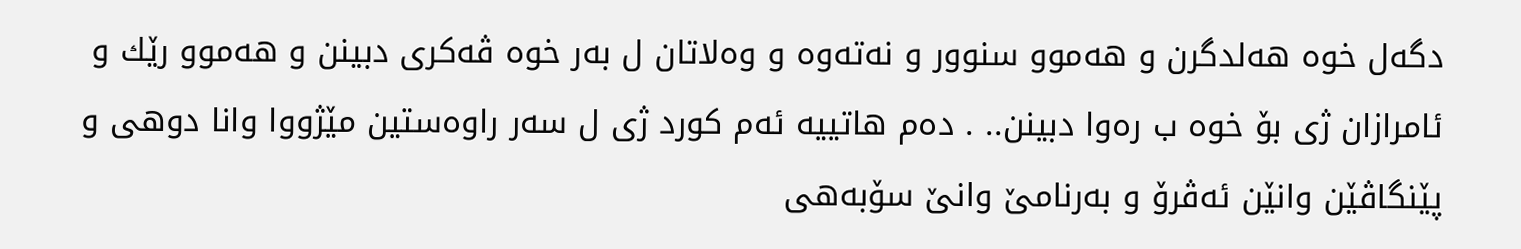دگه‌ل خوه‌ هه‌لدگرن و هه‌موو سنوور و نه‌ته‌وه‌ و وه‌لاتان ل به‌ر خوه‌ ڤه‌كری دبینن و هه‌موو رێك و ئامرازان ژی بۆ خوه‌ ب ره‌وا دبینن.. . ده‌م هاتییه‌ ئه‌م كورد ژی ل سه‌ر راوه‌ستین مێژووا وانا دوهی و پێنگاڤێن وانێن ئه‌ڤرۆ و به‌رنامێ وانێ سۆبه‌هی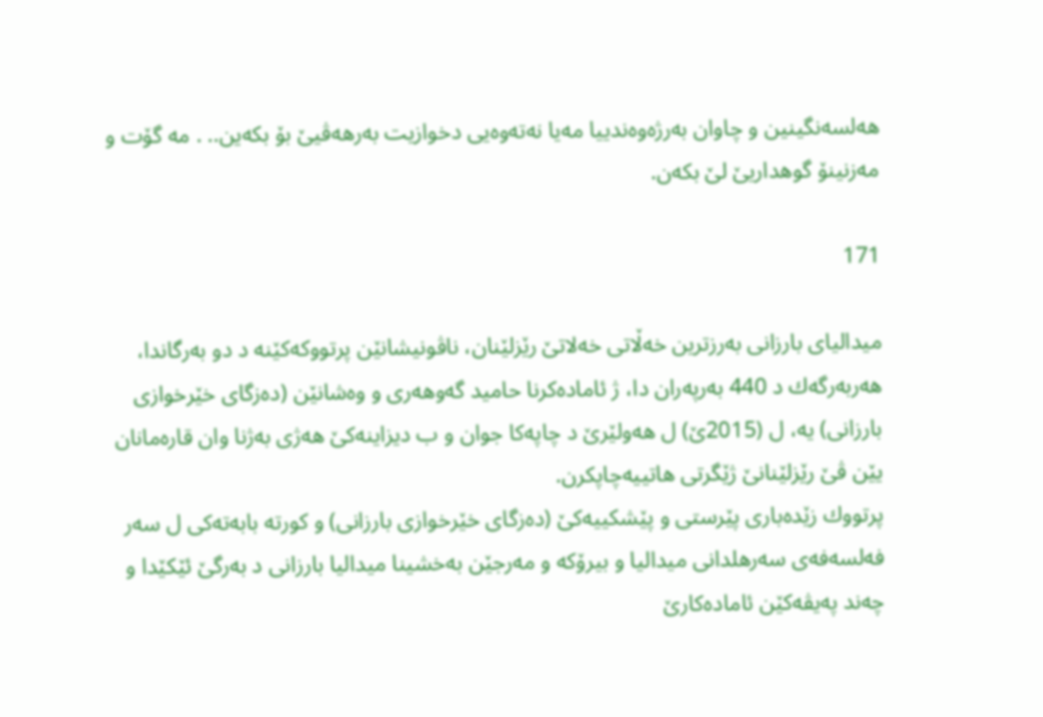هه‌لسه‌نگینین و چاوان به‌رژه‌وه‌ندییا مه‌یا نه‌ته‌وه‌یی دخوازیت به‌رهه‌ڤیێ بۆ بكه‌ین.. . مه‌ گۆت و مه‌زنینۆ گوهداریێ لێ بكه‌ن.

171

میدالیای بارزانی به‌رزترین خه‌ڵاتی خه‌لاتێ رێزلێنان، ناڤونیشانێن پرتووكه‌كێنه‌ د دو به‌رگاندا، هه‌ربه‌رگه‌ك د 440 به‌رپه‌ران دا، ژ ئاماده‌كرنا حامید گه‌وهه‌ری و وه‌شانێن (ده‌زگای خێرخوازی بارزانی) یه‌، ل (2015ێ) ل هه‌ولێرێ د چاپه‌كا جوان و ب دیزاینه‌كێ هه‌ژی به‌ژنا وان قاره‌مانان یێن ڤێ رێزلێنانێ ژێگرتی هاتییه‌چاپكرن.
پرتووك زێده‌باری پێرستی و پێشكییه‌كێ (ده‌زگای خێرخوازی بارزانی) و كورته‌ بابه‌ته‌كی ل سه‌ر فه‌لسه‌فه‌ی سه‌رهلدانی میدالیا و بیرۆكه‌ و مه‌رجێن به‌خشینا میدالیا بارزانی د به‌رگێ ئێكێدا و چه‌ند په‌یڤه‌كێن ئاماده‌كارێ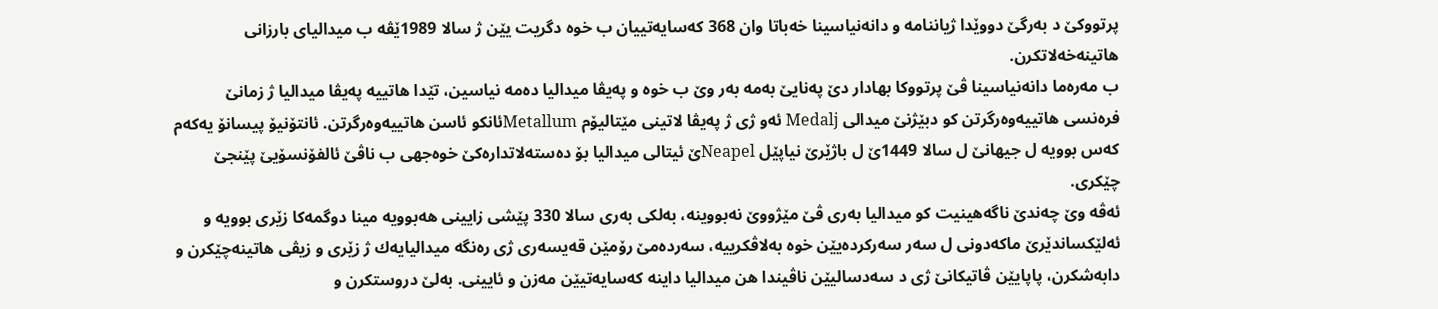پرتووكێ د به‌رگێ دووێدا ژیاننامه‌ و دانه‌نیاسینا خه‌باتا وان 368 كه‌سایه‌تییان ب خوه‌ دگریت یێن ژ سالا 1989ێڤه‌ ب میدالیای بارزانی هاتینه‌خه‌لاتكرن.
ب مه‌ره‌ما دانه‌نیاسینا ڤێ پرتووكا بهادار دێ په‌نایێ به‌مه‌ به‌ر وێ ب خوه‌ و په‌یڤا میدالیا ده‌مه‌ نیاسین، تێدا هاتییه‌ په‌یڤا میدالیا ژ زمانێ فره‌نسی هاتییه‌وه‌رگرتن كو دبێژنێ میدالی Medalj ئه‌و ژی ژ په‌یڤا لاتینی مێتالیۆم Metallumئانكو ئاسن هاتییه‌وه‌رگرتن. ئانتۆنیۆ پیسانۆ یه‌كه‌م كه‌س بوویه‌ ل جیهانێ ل سالا 1449ێ ل باژێرێ نیاپێل Neapelێ ئیتالی میدالیا بۆ ده‌سته‌لاتداره‌كێ خوه‌جهی ب ناڤێ ئالفۆنسۆیێ پێنجێ چێكری.
ئه‌ڤه‌ وێ چه‌ندێ ناگه‌هینیت كو میدالیا به‌ری ڤێ مێژووێ نه‌بووینه‌، به‌لكی به‌ری سالا 330 پێشی زایینی هه‌بوویه‌ مینا دوگمه‌كا زێری بوویه‌ و ئه‌لێكساندێرێ ماكه‌دونی ل سه‌ر سه‌ركرده‌یێن خوه‌ به‌لاڤكرییه‌، سه‌رده‌مێ رۆمێن قه‌یسه‌ری ژی ره‌نگه‌ میدالیایه‌ك ژ زێری و زیڤی هاتینه‌چێكرن و دابه‌شكرن، پاپایێن ڤاتیكانێ ژی د سه‌دسالیێن ناڤیندا هن میدالیا داینه‌ كه‌سایه‌تیێن مه‌زن و ئایینی. به‌لێ دروستكرن و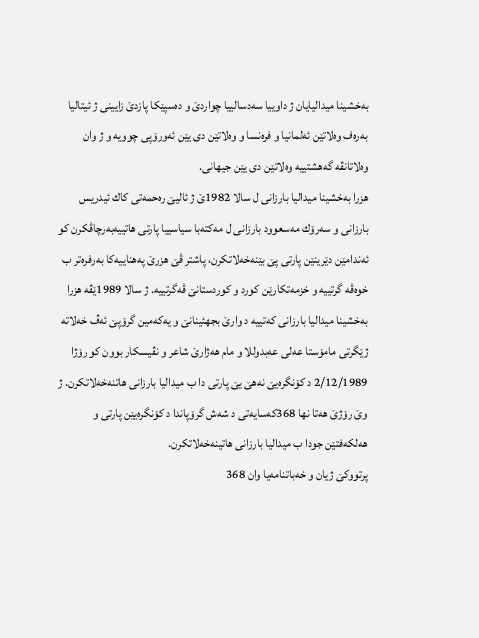به‌خشینا میدالیایان ژ داوییا سه‌دسالییا چواردێ و ده‌سپێكا پازدێ زایینی ژ ئیتالیا به‌ره‌ف وه‌لاتێن ئه‌لمانیا و فره‌نسا و وه‌لاتێن دی یێن ئه‌ورۆپی چوویه‌ و ژ وان وه‌لاتانڤه‌ گه‌هشتییه‌ وه‌لاتێن دی یێن جیهانی.
هزرا به‌خشینا میدالیا بارزانی ل سالا 1982ێ ژ ئالیێ ره‌حمه‌تی كاك ئیدریس بارزانی و سه‌رۆك مه‌سعوود بارزانی ل مه‌كته‌با سیاسییا پارتی هاتییه‌به‌رچاڤكرن كو ئه‌ندامێن دێرینێن پارتی پێ بێنه‌خه‌لاتكرن، پاشتر ڤێ هزرێ په‌هناییه‌كا به‌رفره‌تر ب خوه‌ڤه‌ گرتییه‌ و خزمه‌تكارێن كورد و كوردستانێ ڤه‌گرتییه‌. ژ سالا 1989ێڤه‌ هزرا به‌خشینا میدالیا بارزانی كه‌تییه‌ د وارێ بجهئینانێ و یه‌كه‌مین گرۆپێ ئه‌ڤ خه‌لاته‌ ژێگرتی مامۆستا عه‌لی عه‌بدوللا و مام هه‌ژارێ شاعر و نڤیسكار بوون كو رۆژا 2/12/1989 د كۆنگره‌یێ نه‌هێ یێ پارتی دا ب میدالیا بارزانی هاتنه‌خه‌لاتكرن. ژ وێ رۆژێ هه‌تا نها 368كه‌سایه‌تی د شه‌ش گرۆپاندا د كۆنگره‌یێن پارتی و هه‌لكه‌فتێن جودا ب میدالیا بارزانی هاتینه‌خه‌لاتكرن.
پرتووكێ ژیان و خه‌باتنامه‌یا وان 368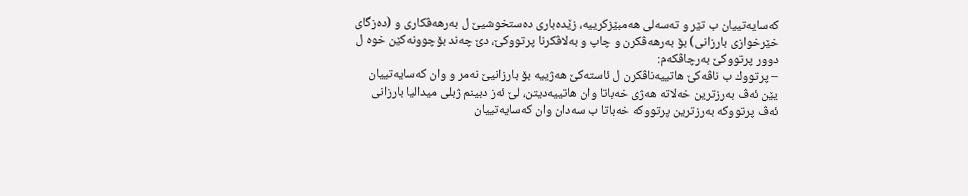كه‌سایه‌تییان ب تێر و ته‌سه‌لی هه‌مبێزكرییه‌، زێده‌باری ده‌ستخوشیێ ل به‌رهه‌ڤكاری و (ده‌زگای خێرخوازی بارزانی) بۆ به‌رهه‌ڤكرن و چاپ و به‌لاڤكرنا پرتووكێ، دێ چه‌ند بۆچوونه‌كێن خوه‌ ل دوور پرتووكێ به‌رچاڤكه‌م:
– پرتووك ب ناڤه‌كێ هاتییه‌ناڤكرن ل ئاسته‌كێ هه‌ژییه‌ بۆ بارزانیێ نه‌مر و وان كه‌سایه‌تییان یێن ئه‌ڤ به‌رزترین خه‌لاته‌ هه‌ژی خه‌باتا وان هاتییه‌دیتن، لێ ئه‌ز دبینم ژبلی میدالیا بارزانی ئه‌ڤ پرتووكه‌ به‌رزترین پرتووكه‌ خه‌باتا ب سه‌دان وان كه‌سایه‌تییان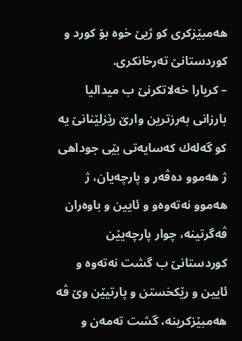هه‌مبێزكری كو ژیێ خوه‌ بۆ كورد و كوردستانێ ته‌رخانكری.
– كریارا خه‌لاتكرنێ ب میدالیا بارزانی به‌رزترین وارێ رێزلێنانێ یه‌ كو گه‌له‌ك كه‌سایه‌تی بێی جوداهی ژ هه‌موو ده‌ڤه‌ر و پارچه‌یان، ژ هه‌موو نه‌ته‌وه‌و و ئایین و باوه‌ران ڤه‌گرتینه‌، چوار پارچه‌یێن كوردستانێ ب گشت نه‌ته‌وه‌ و ئایین و رێكخستن و پارتیێن وێ ڤه‌ هه‌مبێزكرینه‌، گشت ته‌مه‌ن و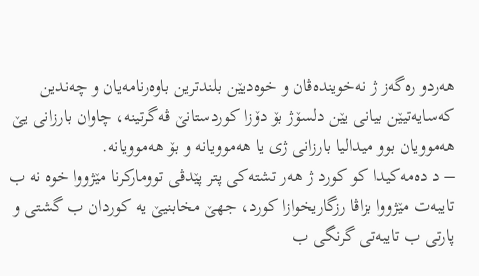هه‌ردو ره‌گه‌ز ژ نه‌خوینده‌ڤان و خوه‌دیێن بلندترین باوه‌رنامه‌یان و چه‌ندین كه‌سایه‌تیێن بیانی یێن دلسۆژ بۆ دۆزا كوردستانێ ڤه‌گرتینه‌، چاوان بارزانی یێ هه‌موویان بوو میدالیا بارزانی ژی یا هه‌موویانه‌ و بۆ هه‌موویانه‌.
– د ده‌مه‌كیدا كو كورد ژ هه‌ر تشته‌كی پتر پێدڤی تووماركرنا مێژووا خوه‌ نه‌ ب تایبه‌ت مێژووا بزاڤا رزگاریخوازا كورد، جهێ مخابنیێ یه‌ كوردان ب گشتی و پارتی ب تایبه‌تی گرنگی ب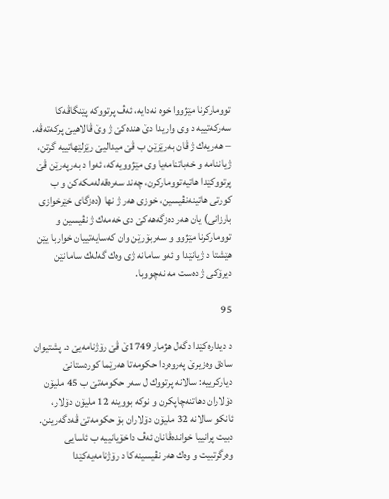تووماركرنا مێژووا خوه‌ نه‌دایه‌، ئه‌ڤ پرتووكه‌ پێنگاڤه‌كا سه‌ركه‌تییه‌ د وی واریدا دێ هنده‌كێ ژ وێ ڤالاهیێ پركه‌ته‌ڤه‌.
– هه‌ریه‌ك ژ ڤان به‌رێزێن ب ڤێ میدالیێ رێزلێهاتییه‌ گرتن، ژیاننامه‌ و خه‌باتنامه‌یا وی مێژوویه‌كه‌، ئه‌وا د به‌رپه‌رێن ڤێ پرتووكێدا هاتیه‌تووماركرن، چه‌ند سه‌ره‌قه‌له‌مكه‌كن و ب كورتی هاتینه‌نڤیسین، خوزی هه‌ر ژ نها (ده‌زگای خێرخوازی بارزانی) یان هه‌ر ده‌زگه‌هه‌كێ دی خه‌مه‌ك ژ نڤیسین و تووماركرنا مێژوو و سه‌ربۆرێن وان كه‌سایه‌تییان خواربا یێن هێشتا د ژیانێدا و ئه‌و سامانه‌ ژی وه‌ك گه‌له‌ك سامانێن دیرۆكی ژ ده‌ست مه‌ نه‌چووبا.

95

د دیداره‌كێدا دگه‌ل هژمار 1749ێ ڤێ رۆژنامه‌یێ د. پشتیوان سادق وه‌زیرێ په‌روه‌ردا حكومه‌تا هه‌رێما كوردستانێ دیاركرییه‌: سالانه‌ پرتووك ل سه‌ر حكومه‌تێ ب 45 ملیۆن دۆلاران دهاتنه‌چاپكرن و نوكه‌ بووینه‌ 12 ملیۆن دۆلار، ئانكو سالانه‌ 32 ملیۆن دۆلاران بۆ حكومه‌تێ ڤه‌دگه‌رینن. دبیت پرانییا خوانده‌ڤانان ئه‌ڤ داخۆیانییه‌ ب ئاسایی وه‌رگرتبیت و وه‌ك هه‌ر نڤیسینه‌كا د رۆژنامه‌یه‌كێدا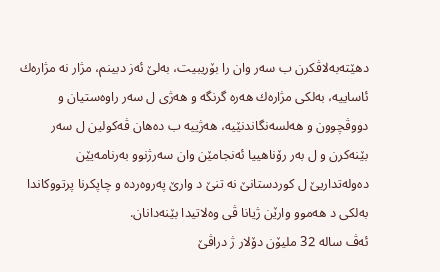دهێته‌به‌لاڤكرن ب سه‌ر وان را بۆریبیت، به‌لێ ئه‌ز دبینم، مژار نه‌ مژاره‌ك ئاساییه‌، به‌لكی مژاره‌ك هه‌ره‌ گرنگه‌ و هه‌ژی ل سه‌ر راوه‌ستیان و دووڤچوون و هه‌لسه‌نگاندنێیه‌، هه‌ژییه‌ ب ده‌هان ڤه‌كولین ل سه‌ر بێنه‌كرن و ل به‌ر رۆناهییا ئه‌نجامێن وان سه‌رژنوو به‌رنامه‌یێن ده‌وله‌تداریێ ل كوردستانێ نه‌ تنێ د وارێ په‌روه‌رده‌ و چاپكرنا پرتووكاندا به‌لكی د هه‌موو وارێن ژیانا ڤی وه‌لاتیدا بێنه‌دانان.
ئه‌ڤ ساله‌ 32 ملیۆن دۆلار ژ دراڤێ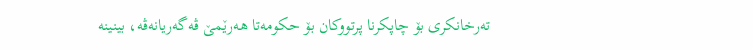ته‌رخانكری بۆ چاپكرنا پرتووكان بۆ حكومه‌تا هه‌رێمێ ڤه‌گه‌ریانه‌ڤه‌، بینینه‌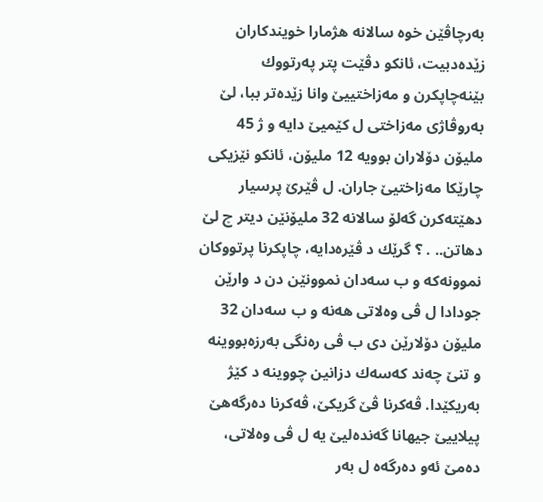به‌رچاڤێن خوه‌ سالانه‌ هژمارا خویندكاران زێده‌دبیت، ئانكو دڤێت پتر په‌رتووك بێنه‌چاپكرن و مه‌زاختییێ وانا زێده‌تر ببا، لێ به‌روڤاژی مه‌زاختی ل كێمیێ دایه‌ و ژ 45 ملیۆن دۆلاران بوویه‌ 12 ملیۆن، ئانكو نێزیكی چارێكا مه‌زاختیێ جاران. ل ڤێرێ پرسیار دهێته‌كرن گه‌لۆ سالانه‌ 32 ملیۆنێن دیتر چ لێ دهاتن.. . ؟ گرێك د ڤێره‌دایه‌، چاپكرنا پرتووكان نموونه‌كه‌ و ب سه‌دان نموونێن دن د وارێن جودادا ل ڤی وه‌لاتی هه‌نه‌ و ب سه‌دان 32 ملیۆن دۆلارێن دی ب ڤی ره‌نگی به‌رزه‌بووینه‌ و تنێ چه‌ند كه‌سه‌ك دزانین چووینه‌ د كێژ به‌ریكێدا. ڤه‌كرنا ڤێ گریكێ، ڤه‌كرنا ده‌رگه‌هێ پیلاییێ جیهانا گه‌نده‌لیێ یه‌ ل ڤی وه‌لاتی، ده‌مێ ئه‌و ده‌رگه‌ه ل به‌ر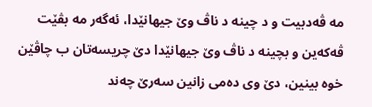مه‌ ڤه‌دبیت و د چینه‌ د ناڤ وێ جیهانێدا، ئه‌گه‌ر مه‌ بڤێت ڤه‌كه‌ین و بچینه‌ د ناڤ وێ جیهانێدا دێ چریسه‌تان ب چاڤێن خوه‌ بینین، دێ وی ده‌می زانین سه‌رێ چه‌ند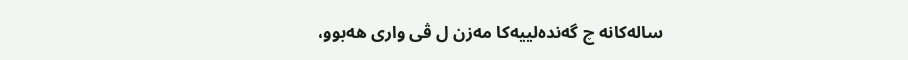ساله‌كانه‌ چ گه‌نده‌لییه‌كا مه‌زن ل ڤی واری هه‌بوو،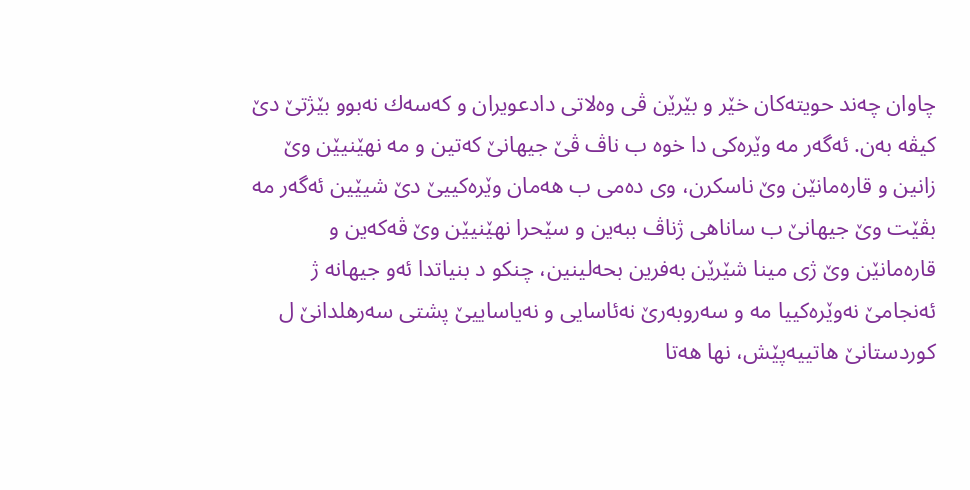چاوان چه‌ند حویته‌كان خێر و بێرێن ڤی وه‌لاتی دادعویران و كه‌سه‌ك نه‌بوو بێژتێ دێ كیڤه‌ به‌ن. ئه‌گه‌ر مه‌ وێره‌كی دا خوه‌ ب ناڤ ڤێ جیهانێ كه‌تین و مه‌ نهێنیێن وێ زانین و قاره‌مانێن وێ ناسكرن، وی ده‌می ب هه‌مان وێره‌كییێ دێ شیێین ئه‌گه‌ر مه‌ بڤێت وێ جیهانێ ب ساناهی ژناڤ ببه‌ین و سێحرا نهێنیێن وێ ڤه‌كه‌ین و قاره‌مانێن وێ ژی مینا شێرێن به‌فرین بحه‌لینین، چنكو د بنیاتدا ئه‌و جیهانه‌ ژ ئه‌نجامێ نه‌وێره‌كییا مه‌ و سه‌روبه‌رێ نه‌ئاسایی و نه‌یاساییێ پشتی سه‌رهلدانێ ل كوردستانێ هاتییه‌پێش، نها هه‌تا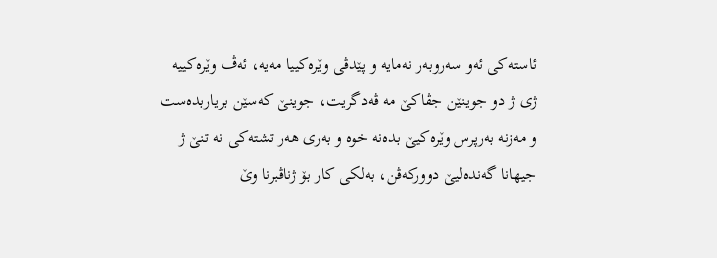ئاسته‌كی ئه‌و سه‌روبه‌ر نه‌مایه‌ و پێدڤی وێره‌كییا مه‌یه‌، ئه‌ڤ وێره‌كییه‌ ژی ژ دو جوینێن جڤاكێ مه‌ ڤه‌دگریت، جوینێ كه‌سێن بریاربده‌ست و مه‌زنه‌ به‌رپرس وێره‌كیێ بده‌نه‌ خوه‌ و به‌ری هه‌ر تشته‌كی نه‌ تنێ ژ جیهانا گه‌نده‌لیێ دووركه‌ڤن، به‌لكی كار بۆ ژناڤبرنا وێ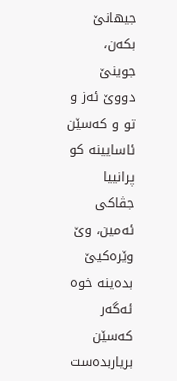جیهانێ بكه‌ن، جوینێ دووێ ئه‌ز و تو و كه‌سێن ئاسایینه‌ كو پرانییا جڤاكی ئه‌مین، وێ وێره‌كیێ بده‌ینه‌ خوه‌ ئه‌گه‌ر كه‌سێن بریاربده‌ست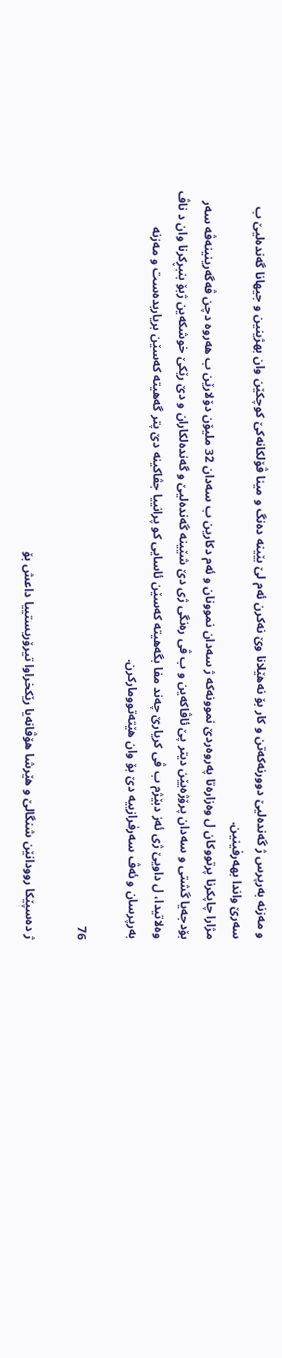و مه‌زنه‌ به‌رپرس ژ گه‌نده‌لیێ دوورنه‌كه‌تن و كار بۆ نه‌هێلانا وێ نه‌كرن ئه‌م لێ بێینه‌ ده‌نگ و مینا ڤۆلكانه‌كێ كوچكێن وان بهژینین و جیهانا گه‌نده‌لیێ ب سه‌رێ واندا بهه‌رفینین.
مژارا چاپكرنا پرتووكان ل وه‌زاره‌تا په‌روه‌ردێ نموونه‌كه‌ ژ سه‌دان نموونان و ئه‌م دكارین ب سه‌دان 32 ملیۆن دۆلارێن ب هه‌روه‌ دچن ڤه‌گه‌رینینه‌ڤه‌ سه‌ر بۆدجه‌یا گشتی و سه‌دان پرۆژه‌یێن دیتر پێ ئاڤاكه‌ین و ب ڤی ره‌نگی ژی دێ شێینه‌ گه‌نده‌لیێ و گه‌نده‌لكاران و دێ رێكێ خوشكه‌ین ژبۆ بنبڕكرنا وان د ناڤ وه‌لاتیدا، ل داویێ ژی ئه‌ز دبێژم ب ڤی كریارێ چه‌ند مفا بگه‌هیته‌ كه‌سێن ئاسایی كو پرانییا جڤاكینه‌ دێ پتر گه‌هیته‌ كه‌سێن بریاربده‌ست و مه‌زنه‌ به‌رپرسان و ئه‌ڤ سه‌رفرازییه‌ دێ بۆ وان هێته‌تووماركرن.

76

ژ ده‌سپێكا روودانێن شنگالێ و هێرشا هۆڤانه‌یا رێكخراوا تیرۆریستییا داعش بۆ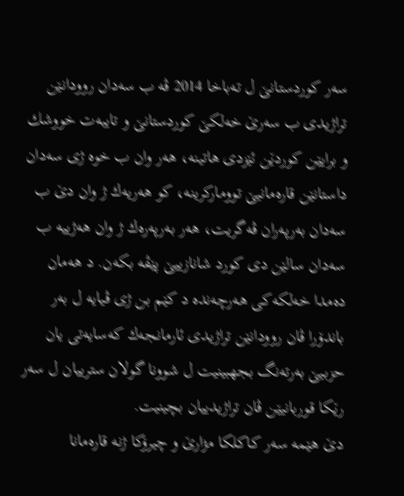سه‌ر كوردستانێ ل ته‌باخا 2014 ڤه‌ ب سه‌دان روودانێن تراژیدی ب سه‌رێ خه‌لكێ كوردستانێ و تایبه‌ت خووشك و برایێن كوردێن ئێزدی هاتینه‌، هه‌ر وان ب خوه‌ ژی سه‌دان داستانێن قاره‌مانیێ تووماركرینه‌، كو هه‌ریه‌ك ژ وان دێ ب سه‌دان به‌رپه‌ران ڤه‌گریت، هه‌ر به‌رپه‌ره‌ك ژ وان هه‌ژییه‌ ب سه‌دان سالێن دی كورد شانازییێ پێڤه‌ بكه‌ن. د هه‌مان ده‌مدا خه‌لكه‌كی هه‌رچه‌نده‌ د كێم بن ژی ڤیایه‌ ل به‌ر باندۆرا ڤان روودانێن تراژیدی ئارمانجه‌ك كه‌سایه‌تی یان حزبیێ به‌رته‌نگ بجهبینیت ل شوونا گولان سترییان ل سه‌ر رێكا قوربانیێن ڤان تراژیدییان بچینیت.
دێ هێمه‌ سه‌ر كاكلكا مژارێ و چیرۆكا ژنه‌ قاره‌مانا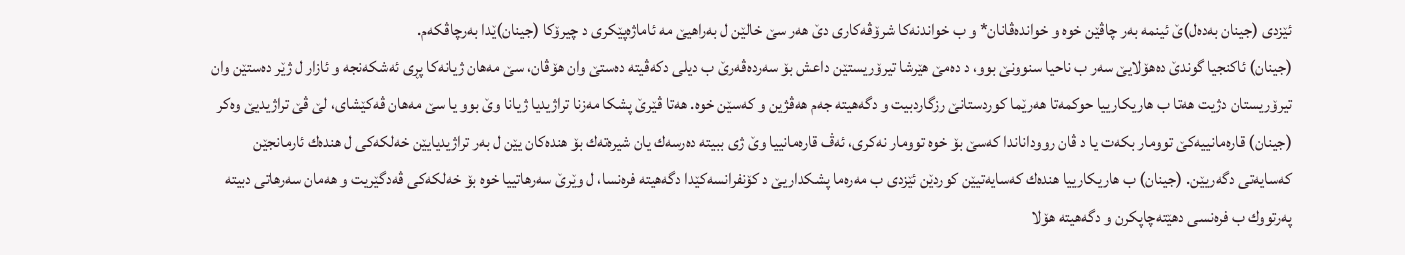ئێزدی (جینان به‌ده‌ل)ێ ئینمه‌ به‌ر چاڤێن خوه‌ و خوانده‌ڤانان* و ب خواندنه‌كا شرۆڤه‌كاری دێ هه‌ر سێ خالێن ل به‌راهیێ مه‌ ئاماژه‌پێكری د چیرۆكا (جینان)ێدا به‌رچاڤكه‌م.
(جینان) ئاكنجیا گوندێ ده‌هۆلایێ سه‌ر ب ناحیا سنوونێ بوو، د ده‌مێ هێرشا تیرۆریستێن داعش بۆ سه‌رده‌ڤه‌رێ ب دیلی دكه‌ڤیته‌ ده‌ستێ وان هۆڤان، سێ مه‌هان ژیانه‌كا پڕی ئه‌شكه‌نجه‌ و ئازار ل ژێر ده‌ستێن وان تیرۆریستان دژیت هه‌تا ب هاریكارییا حوكمه‌تا هه‌رێما كوردستانێ رزگاردبیت و دگه‌هیته‌ جه‌م هه‌ڤژین و كه‌سێن خوه‌. هه‌تا ڤێرێ پشكا مه‌زنا تراژیدیا ژیانا وێ بوو یا سێ مه‌هان ڤه‌كێشای، لێ ڤێ تراژیدیێ وه‌كر (جینان) قاره‌مانییه‌كێ توومار بكه‌ت یا د ڤان رووداناندا كه‌سێ بۆ خوه‌ توومار نه‌كری، ئه‌ڤ قاره‌مانییا وێ ژی ببیته‌ ده‌رسه‌ك یان شیره‌ته‌ك بۆ هنده‌كان یێن ل به‌ر تراژیدیایێن خه‌لكه‌كی ل هنده‌ك ئارمانجێن كه‌سایه‌تی دگه‌ریێن. (جینان) ب هاریكارییا هنده‌ك كه‌سایه‌تیێن كوردێن ئێزدی ب مه‌ره‌ما پشكداریێ د كۆنفرانسه‌كێدا دگه‌هیته‌ فره‌نسا، ل وێرێ سه‌رهاتییا خوه‌ بۆ خه‌لكه‌كی ڤه‌دگێریت و هه‌مان سه‌رهاتی دبیته‌ په‌رتووك ب فره‌نسی دهێته‌چاپكرن و دگه‌هیته‌ هۆلا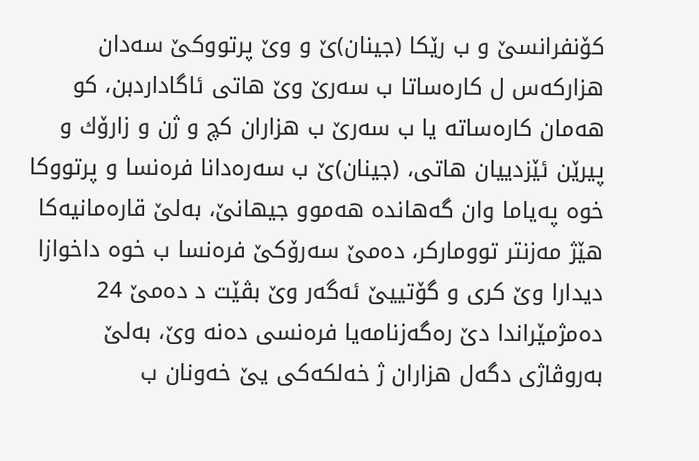كۆنفرانسێ و ب رێكا (جینان)ێ و وێ پرتووكێ سه‌دان هزاركه‌س ل كاره‌ساتا ب سه‌رێ وێ هاتی ئاگاداردبن، كو هه‌مان كاره‌ساته‌ یا ب سه‌رێ ب هزاران كچ و ژن و زارۆك و پیرێن ئێزدییان هاتی، (جینان)ێ ب سه‌ره‌دانا فره‌نسا و پرتووكا خوه‌ په‌یاما وان گه‌هانده‌ هه‌موو جیهانێ، به‌لێ قاره‌مانیه‌كا هێژ مه‌زنتر تووماركر، ده‌مێ سه‌رۆكێ فره‌نسا ب خوه‌ داخوازا دیدارا وێ كری و گۆتییێ ئه‌گه‌ر وێ بڤێت د ده‌مێ 24 ده‌مژمێراندا دێ ره‌گه‌زنامه‌یا فره‌نسی ده‌نه‌ وێ، به‌لێ به‌روڤاژی دگه‌ل هزاران ژ خه‌لكه‌كی یێ خه‌ونان ب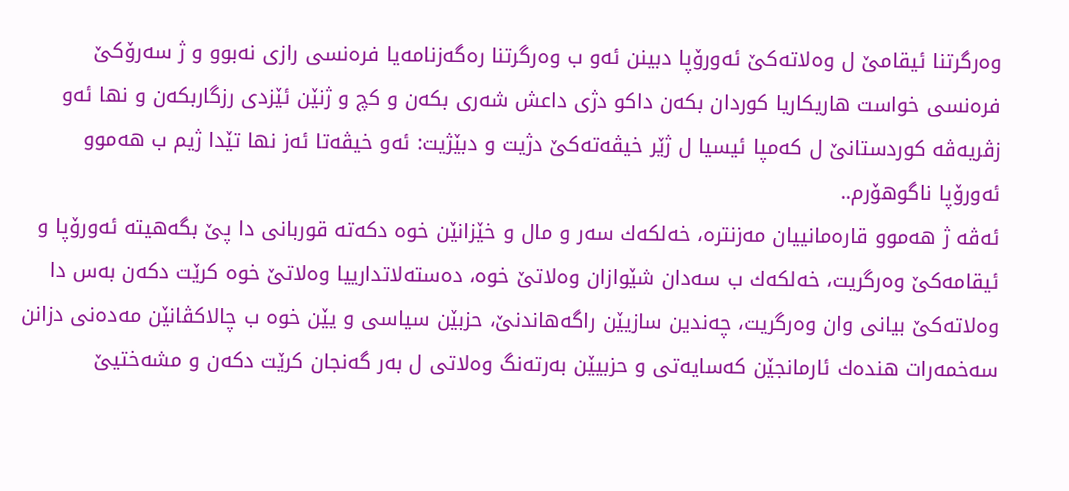وه‌رگرتنا ئیقامێ ل وه‌لاته‌كێ ئه‌ورۆپا دبینن ئه‌و ب وه‌رگرتنا ره‌گه‌زنامه‌یا فره‌نسی رازی نه‌بوو و ژ سه‌رۆكێ فره‌نسی خواست هاریكاریا كوردان بكه‌ن داكو دژی داعش شه‌ری بكه‌ن و كچ و ژنێن ئێزدی رزگاربكه‌ن و نها ئه‌و زڤریه‌ڤه‌ كوردستانێ ل كه‌مپا ئیسیا ل ژێر خیڤه‌ته‌كێ دژیت و دبێژیت: ئه‌و خیڤه‌تا ئه‌ز نها تێدا ژیم ب هه‌موو ئه‌ورۆپا ناگوهۆرم..
ئه‌ڤه‌ ژ هه‌موو قاره‌مانییان مه‌زنتره‌، خه‌لكه‌ك سه‌ر و مال و خێزانێن خوه‌ دكه‌ته‌ قوربانی دا پێ بگه‌هیته‌ ئه‌ورۆپا و ئیقامه‌كێ وه‌رگریت، خه‌لكه‌ك ب سه‌دان شێوازان وه‌لاتێ خوه‌، ده‌سته‌لاتدارییا وه‌لاتێ خوه‌ كرێت دكه‌ن به‌س دا وه‌لاته‌كێ بیانی وان وه‌رگریت، چه‌ندین سازیێن راگه‌هاندنێ، حزبێن سیاسی و یێن خوه‌ ب چالاكڤانێن مه‌ده‌نی دزانن سه‌خمه‌رات هنده‌ك ئارمانجێن كه‌سایه‌تی و حزبیێن به‌رته‌نگ وه‌لاتی ل به‌ر گه‌نجان كرێت دكه‌ن و مشه‌ختیێ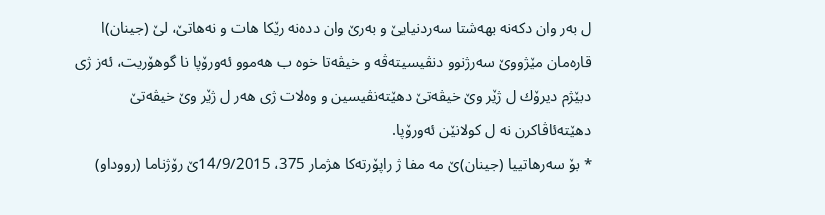ل به‌ر وان دكه‌نه‌ بهه‌شتا سه‌ردنیایێ و به‌رێ وان دده‌نه‌ رێكا هات و نه‌هاتێ، لێ (جینان)ا قاره‌مان مێژووێ سه‌رژنوو دنڤیسیته‌ڤه‌ و خیڤه‌تا خوه‌ ب هه‌موو ئه‌ورۆپا نا گوهۆریت، ئه‌ز ژی دبێژم دیرۆك ل ژێر وێ خیڤه‌تێ دهێته‌نڤیسین و وه‌لات ژی هه‌ر ل ژێر وێ خیڤه‌تێ دهێته‌ئاڤاكرن نه‌ ل كولانێن ئه‌ورۆپا.
* بۆ سه‌رهاتییا (جینان)ێ مه‌ مفا ژ راپۆرته‌كا هژمار 375، 14/9/2015ێ رۆژناما (رووداو)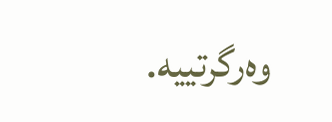وه‌رگرتییه‌.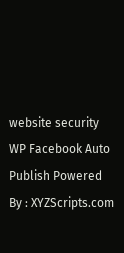website security
WP Facebook Auto Publish Powered By : XYZScripts.com